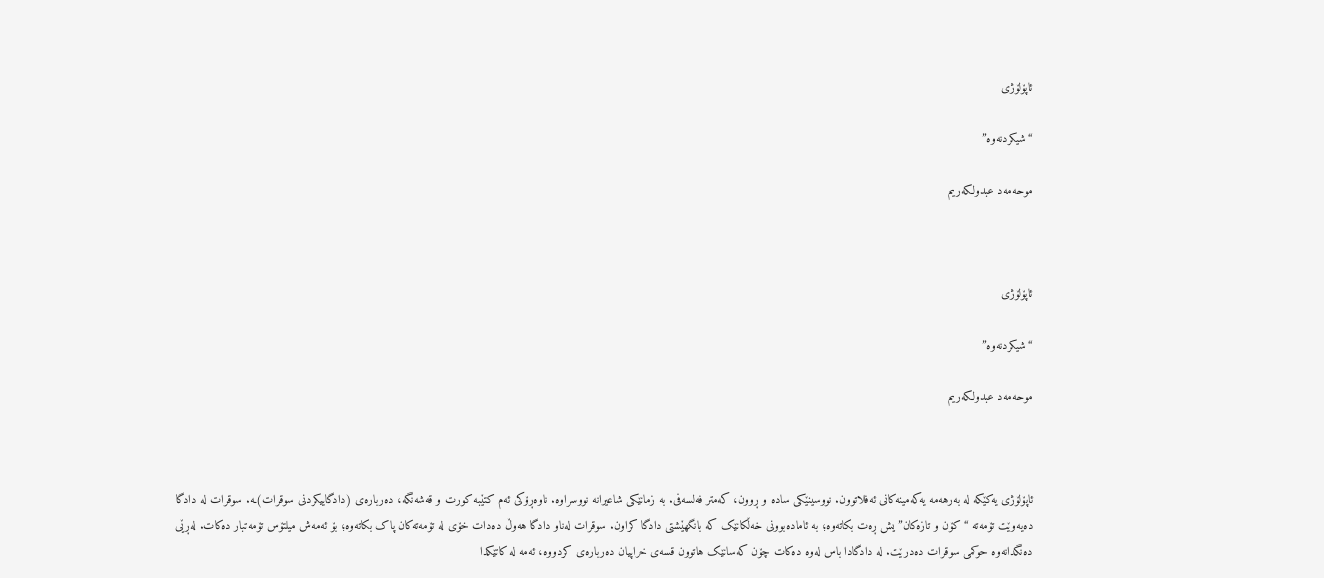ئاپۆلۆژی

“شیکردنەوە”

موحەمەد عبدولکەریم



ئاپۆلۆژی

“شیکردنەوە”

موحەمەد عبدولکەریم



ئاپۆلۆژی یەکێکە لە بەرهەمە یەکەمینەکانی ئەفلاتوون. نووسینێکی سادە و ڕوون، کەمتر فەلسەفی. بە زمانێکی شاعیرانە نووسراوە. ناوەڕۆکی ئەم کتێبە کورت و قەشەنگە، دەربارەی (دادگاییکردنی سوقرات)ـە. سوقرات لە دادگا دەیەوێت تۆمەتە “کۆن و تازەکان” یش ڕەت بکاتەوە؛ بە ئامادەبوونی خەڵکانێک کە بانگهێشتی دادگا کراون. سوقرات لەناو دادگا هەوڵ دەدات خۆی لە تۆمەتەکان پاک بکاتەوە؛ بۆ ئەمەش میلتۆس تۆمەتبار دەکات. لەڕێی دەنگدانەوە حوکمی سوقرات دەدرێت. لە دادگادا باس لەوە دەکات چۆن کەسانێک هاتوون قسەی خراپیان دەربارەی کردووە، ئەمە لە کاتێکدا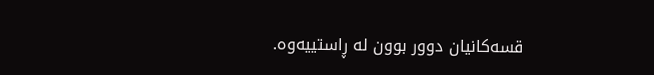قسەکانیان دوور بوون لە ڕاستییەوە.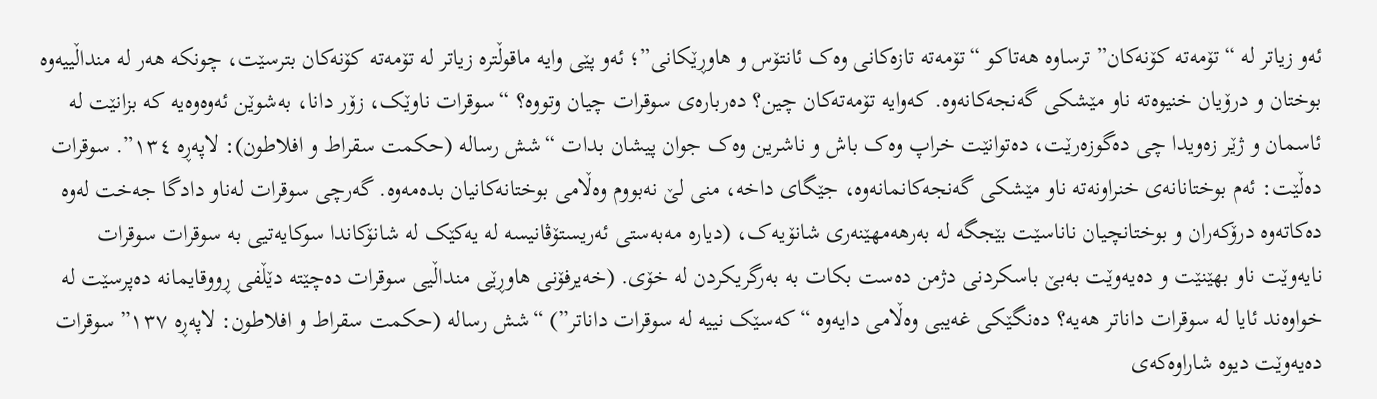ئەو زیاتر لە “تۆمەتە کۆنەکان” ترساوە هەتاکو “تۆمەتە تازەکانی وەک ئانتۆس و هاوڕێکانی”؛ ئەو پێی وایە ماقوڵترە زیاتر لە تۆمەتە کۆنەکان بترسێت، چونکە هەر لە منداڵییەوە بوختان و درۆیان خنیوەتە ناو مێشکی گەنجەکانەوە. کەوایە تۆمەتەکان چین؟ دەربارەی سوقرات چیان وتووە؟ “سوقرات ناوێک، زۆر دانا، بەشوێن ئەوەوەیە کە بزانێت لە ئاسمان و ژێر زەویدا چی دەگوزەرێت، دەتوانێت خراپ وەک باش و ناشرین وەک جوان پیشان بدات “شش رسالە (حکمت سقراط و افلاطون): لاپەڕە ١٣٤”. سوقرات دەڵێت: ئەم بوختانانەی خنراونەتە ناو مێشکی گەنجەکانمانەوە، جێگای داخە، منی لێ نەبووم وەڵامی بوختانەکانیان بدەمەوە. گەرچی سوقرات لەناو دادگا جەخت لەوە دەکاتەوە درۆکەران و بوختانچیان ناناسێت بێجگە لە بەرهەمهێنەری شانۆیەک، (دیارە مەبەستی ئەریستۆڤانیسە لە یەکێک لە شانۆکاندا سوکایەتیی بە سوقرات سوقرات نایەوێت ناو بهێنێت و دەیەوێت بەبێ باسکردنی دژمن دەست بکات بە بەرگریکردن لە خۆی. (خەیرفۆنی هاوڕێی منداڵیی سوقرات دەچێتە دێڵفی ڕووقایمانە دەپرسێت لە خواوەند ئایا لە سوقرات داناتر هەیە؟ دەنگێکی غەیبی وەڵامی دایەوە “کەسێک نییە لە سوقرات داناتر”) “شش رسالە (حکمت سقراط و افلاطون: لاپەڕە ١٣٧” سوقرات دەیەوێت دیوە شاراوەکەی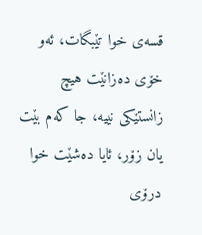قسەی خوا تێبگات، ئەو خۆی دەزانێت هیچ زانستێکی نییە، جا کەم بێت یان زۆر، ئایا دەشێت خوا درۆی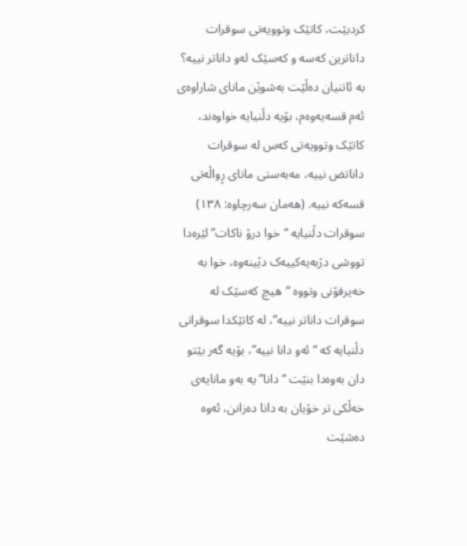کردبێت، کاتێک وتوویەتی سوقرات داناترین کەسە و کەسێک لەو داناتر نییە؟ بە ئاتنیان دەڵێت بەشوێن مانای شاراوەی ئەم قسەیەوەم، بۆیە دڵنیایە خواوەند، کاتێک وتوویەتی کەس لە سوقرات داناتض نییە، مەبەستی مانای ڕواڵەتی قسەکە نییە. (هەمان سەرچاوە: ١٣٨) سوقرات دڵنیایە “خوا درۆ ناکات” لێرەدا تووشی دژبەیەکییەک دێینەوە، خوا بە خەیرفۆنی وتووە “هیچ کەسێک لە سوقرات داناتر نییە”، لە کاتێکدا سوقراتی دڵنیایە کە “ئەو دانا نییە”، بۆیە گەر بێتو دان بەوەدا بنێت “دانا” یە بەو مانایەی خەڵکی تر خۆیان بە دانا دەزانن، ئەوە دەشێت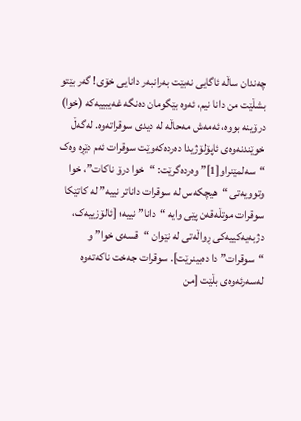چەندان ساڵە ئاگایی نەبێت بەرانبەر دانایی خۆی! گەر بێتو بشڵێت من دانا نیم، ئەوە بێگومان دەنگە غەیبییەکە (خوا) درۆینە بووە، ئەمەش مەحاڵە لە دیدی سوقراتەوە. لەگەڵ خوێندنەوەی ئاپۆلۆژیدا دەردەکەوێت سوقرات ئەم دێڕە وەک “سەلمێنراو[1]” وەردەگرێت: “خوا درۆ ناکات”، خوا وتوویەتی “هیچکەس لە سوقرات داناتر نییە” لە کاتێکا سوقرات موتڵەقەن پێی وایە “دانا” نییە؛ [ئالۆزییەک، دژبەیەکییەکی ڕواڵەتی لە نێوان “قسەی خوا” و “سوقرات” دا دەبینرێت]. سوقرات جەخت ناکەتەوە لەسەرئەوەی بڵێت [من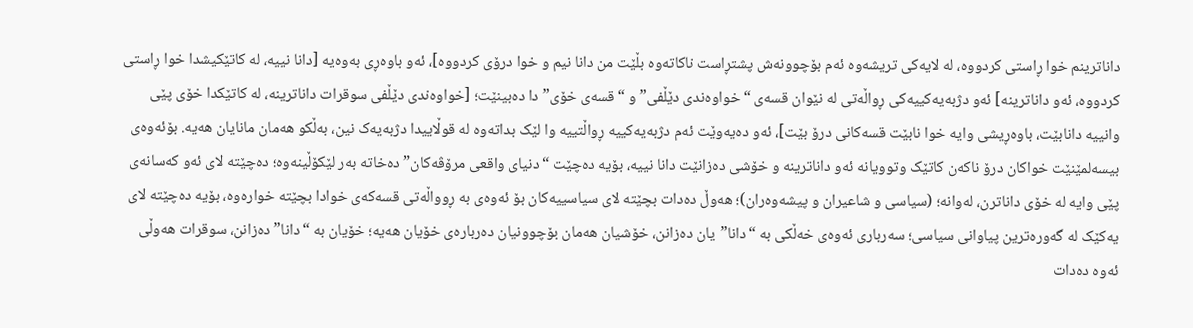داناترینم خوا ڕاستی کردووە، لە لایەکی تریشەوە ئەم بۆچوونەش پشتڕاست ناکاتەوە بڵێت من دانا نیم و خوا درۆی کردووە]، ئەو باوەڕی بەوەیە [دانا نییە، لە کاتێکیشدا خوا ڕاستی کردووە، ئەو داناترینە] ئەو دژبەیەکییەکی ڕواڵەتی لە نێوان قسەی “خواوەندی دێڵفی” و “قسەی خۆی” دا دەبینێت؛ [خواوەندی دێڵفی سوقرات داناترینە، لە کاتێکدا خۆی پێی وانییە دانابێت، باوەڕیشی وایە خوا نابێت قسەکانی درۆ بێت]، ئەو دەیەوێت ئەم دژبەیەکییە ڕواڵتییە وا لێک بداتەوە لە قوڵاییدا دژبەیەک نین، بەڵکو هەمان مانایان هەیە. بۆئەوەی بیسەلمێنێت خواکان درۆ ناکەن کاتێک وتوویانە ئەو داناترینە و خۆشی دەزانێت دانا نییە، بۆیە دەچێت “دنیای واقعی مرۆڤەکان” دەخاتە بەر لێکۆڵینەوە؛ دەچێتە لای ئەو کەسانەی پێی وایە لە خۆی داناترن، لەوانە؛ (سیاسی و شاعیران و پیشەوەران)؛ هەوڵ دەدات بچێتە لای سیاسییەکان بۆ ئەوەی بە ڕوواڵەتی قسەکەی خوادا بچێتە خوارەوە، بۆیە دەچێتە لای یەکێک لە گەورەترین پیاوانی سیاسی؛ سەرباری ئەوەی خەڵکی بە “دانا”یان دەزانن، خۆشیان هەمان بۆچوونیان دەربارەی خۆیان هەیە؛ خۆیان بە “دانا” دەزانن، سوقرات هەوڵی ئەوە دەدات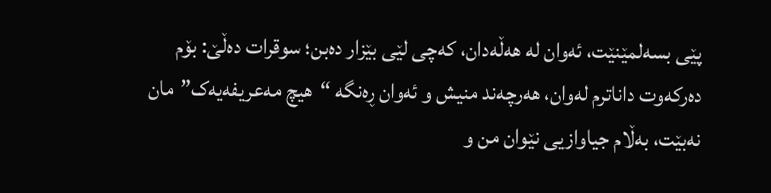پێی بسەلمێنێت، ئەوان لە هەڵەدان، کەچی لێی بێزار دەبن؛ سوقرات دەڵێ: بۆم دەرکەوت داناترم لەوان، هەرچەند منیش و ئەوان ڕەنگە “هیچ مەعریفەیەک”مان نەبێت، بەڵام جیاوازیی نێوان من و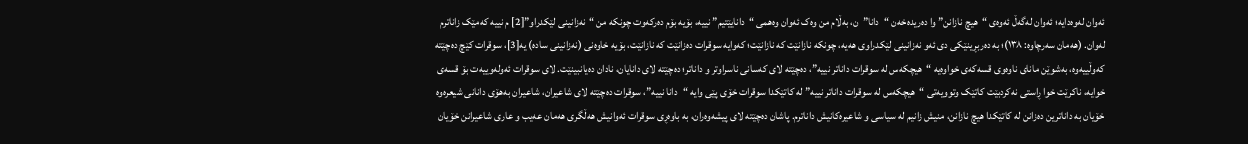ئەوان لەوەدایە؛ ئەوان لەگەڵ ئەوەی “هیچ نازانن” وا دەریدەخەن “دانا”ن، بەڵام من وەک ئەوان وەهمی “دانایێتیم” نییە، بۆیە بۆم دەرکەوت چونکە من “نەزانینی لێکدراو”[2] م نییە کەمێک زاناترم لەوان. (هەمان سەرچاوە: ١٣٨)؛ بە دەربڕینێکی دی ئەو نەزانینی لێکدراوی هەیە، چونکە نازانێت کە نازانێت؛ کەوایە سوقرات دەزانێت کە نازانێت، بۆیە خاوەنی (نەزانینی سادە) یە[3]، سوقرات کێچ دەچێتە کەوڵییەوە، بەشوێن مانای ناوەوی قسەکەی خواوەیە “هیچکەس لە سوقرات داناتر نییە”، دەچێتە لای کەسانی ناسراوتر و داناتر؛ دەچێتە لای دانایان، نادان دەیانبینێت. لای سوقرات ئەولەوییەت بۆ قسەی خوایە، ناکرێت خوا ڕاستی نەکردبێت کاتێک وتوویەتی “هیچکەس لە سوقرات داناتر نییە” لە کاتێکدا سوقرات خۆی پێی وایە “دانا نییە”، سوقرات دەچێتە لای شاعیران، شاعیران بەهۆی دانانی شیعرەوە خۆیان بە داناترین دەزانن لە کاتێکدا هیچ نازانن، منیش زانیم لە سیاسی و شاعیرەکانیش داناترم. پاشان دەچێتە لای پیشەوەران، بە باوەڕی سوقرات ئەوانیش هەڵگری هەمان عەیب و عاری شاعیرانن خۆیان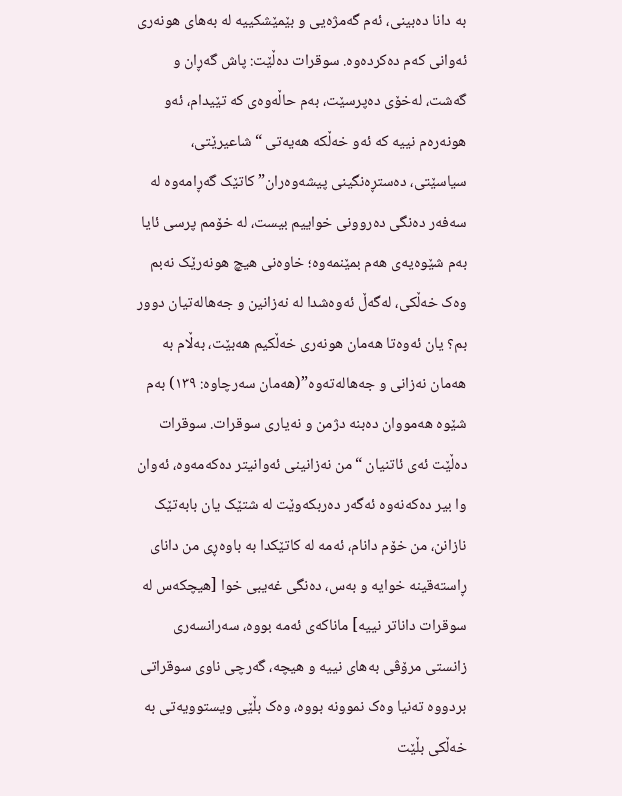بە دانا دەبینی، ئەم گەمژەیی و بێمێشکییە لە بەهای هونەری ئەوانی کەم دەکردەوە. سوقرات دەڵێت: پاش گەڕان و گەشت، لەخۆی دەپرسێت، بەم حاڵەوەی کە تێیدام، ئەو هونەرەم نییە کە ئەو خەڵکە هەیەتی “شاعیرێتی، سیاسێتی، دەستڕەنگینی پیشەوەران” کاتێک گەڕامەوە لە سەفەر دەنگی دەروونی خواییم بیست، لە خۆمم پرسی ئایا بەم شێوەیەی هەم بمێنمەوە؛ خاوەنی هیچ هونەرێک نەبم وەک خەڵکی، لەگەڵ ئەوەشدا لە نەزانین و جەهالەتیان دوور بم؟ یان ئەوەتا هەمان هونەری خەڵکیم هەبێت، بەڵام بە هەمان نەزانی و جەهالەتەوە”(هەمان سەرچاوە: ١٣٩) بەم شێوە هەمووان دەبنە دژمن و نەیاری سوقرات. سوقرات دەڵێت ئەی ئاتنیان “من نەزانینی ئەوانیتر دەکەمەوە، ئەوان وا بیر دەکەنەوە ئەگەر دەربکەوێت لە شتێک یان بابەتێک نازانن، من خۆم دانام، ئەمە لە کاتێکدا بە باوەڕی من دانای ڕاستەقینە خوایە و بەس، دەنگی غەیبی خوا [هیچکەس لە سوقرات داناتر نییە] ماناکەی ئەمە بووە، سەرانسەری زانستی مرۆڤی بەهای نییە و هیچە، گەرچی ناوی سوقراتی بردووە تەنیا وەک نموونە بووە، وەک بڵێی ویستوویەتی بە خەڵکی بڵێت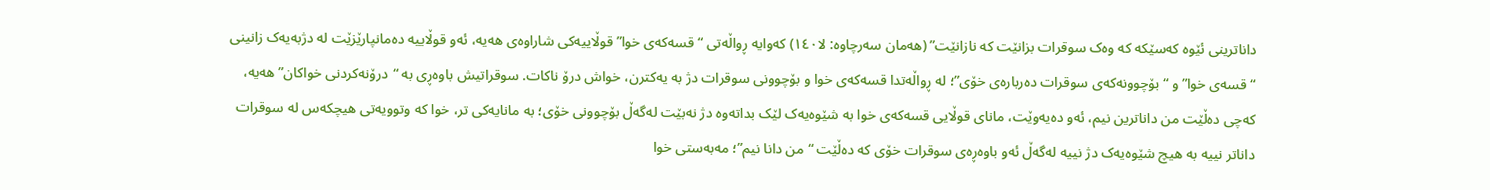داناترینی ئێوە کەسێکە کە وەک سوقرات بزانێت کە نازانێت” (هەمان سەرچاوە: لا١٤٠) کەوایە ڕواڵەتی “قسەکەی خوا” قوڵاییەکی شاراوەی هەیە، ئەو قوڵاییە دەمانپارێزێت لە دژبەیەک زانینی “قسەی خوا” و “بۆچوونەکەی سوقرات دەربارەی خۆی”؛ لە ڕواڵەتدا قسەکەی خوا و بۆچوونی سوقرات دژ بە یەکترن، خواش درۆ ناکات. سوقراتیش باوەڕی بە “درۆنەکردنی خواکان” هەیە، کەچی دەڵێت من داناترین نیم، ئەو دەیەوێت، مانای قوڵایی قسەکەی خوا بە شێوەیەک لێک بداتەوە دژ نەبێت لەگەڵ بۆچوونی خۆی؛ بە مانایەکی تر، خوا کە وتوویەتی هیچکەس لە سوقرات داناتر نییە بە هیچ شێوەیەک دژ نییە لەگەڵ ئەو باوەڕەی سوقرات خۆی کە دەڵێت “من دانا نیم”؛ مەبەستی خوا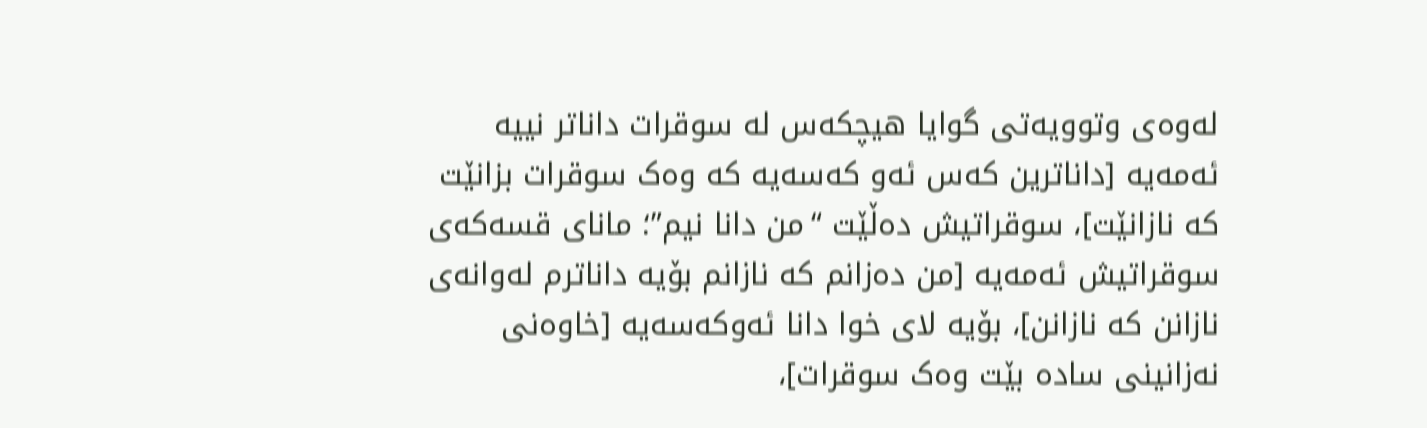لەوەی وتوویەتی گوایا هیچکەس لە سوقرات داناتر نییە ئەمەیە [داناترین کەس ئەو کەسەیە کە وەک سوقرات بزانێت کە نازانێت]، سوقراتیش دەڵێت “من دانا نیم”؛ مانای قسەکەی سوقراتیش ئەمەیە [من دەزانم کە نازانم بۆیە داناترم لەوانەی نازانن کە نازانن]، بۆیە لای خوا دانا ئەوکەسەیە [خاوەنی نەزانینی سادە بێت وەک سوقرات]،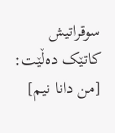سوقراتیش کاتێک دەڵێت: [من دانا نیم]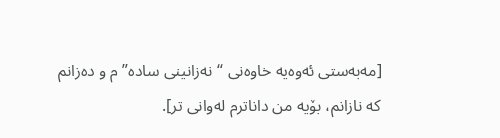[مەبەستی ئەوەیە خاوەنی “نەزانینی سادە” م و دەزانم کە نازانم، بۆیە من داناترم لەوانی تر].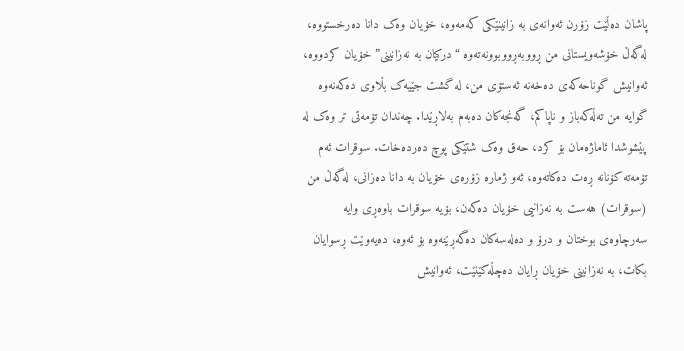پاشان دەڵێت زۆرن ئەوانەی بە زانینێکی کەمەوە، خۆیان وەک دانا دەرخستووە، لەگەڵ خۆشەویستانی من ڕووبەڕووبوونەتەوە “درکیان بە نەزانینی” خۆیان کردووە، ئەوانیش گوناحەکەی دەخەنە ئەستۆی من، لە گشت جێیەک بڵاوی دەکەنەوە گوایە من تەڵەکەباز و ناپاکم، گەنجەکان دەبەم بەلاڕێدا. چەندان تۆمەتی تر وەک لە پێشوشدا ئاماژەمان بۆ کرد، حەق وەک شتێکی پوچ دەردەخات. سوقرات ئەم تۆمەتە کۆنانە ڕەت دەکاتەوە، ئەو ژمارە زۆرەی خۆیان بە دانا دەزانی، لەگەڵ من (سوقرات) هەست بە نەزانیی خۆیان دەکەن، بۆیە سوقرات باوەڕی وایە سەرچاوەی بوختان و درۆ و دەلەسەکان دەگەڕێنەوە بۆ ئەوە، دەیەوێت ڕسوایان بکات، بە نەزانینی خۆیان ڕایان دەچڵەکێنێت، ئەوانیش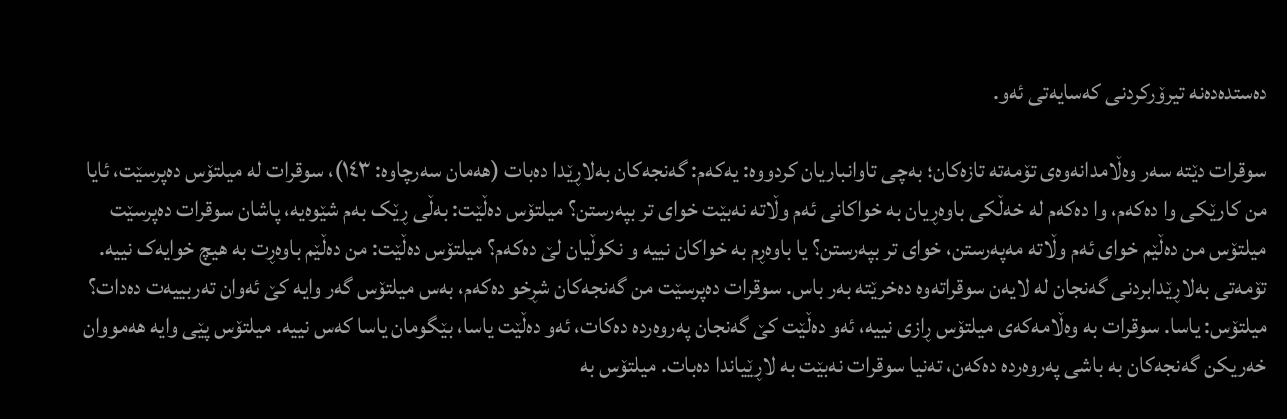دەستدەدەنە تیرۆرکردنی کەسایەتی ئەو.

سوقرات دێتە سەر وەڵامدانەوەی تۆمەتە تازەکان؛ بەچی تاوانباریان کردووە: یەکەم: گەنجەکان بەلاڕێدا دەبات (هەمان سەرچاوە: ١٤٣)، سوقرات لە میلتۆس دەپرسێت، ئایا من کارێکی وا دەکەم، وا دەکەم لە خەڵکی باوەڕیان بە خواکانی ئەم وڵاتە نەبێت خوای تر بپەرستن؟ میلتۆس دەڵێت: بەڵی ڕێک بەم شێوەیە، پاشان سوقرات دەپرسێت میلتۆس من دەڵێم خوای ئەم وڵاتە مەپەرستن، خوای تر بپەرستن؟ یا باوەڕم بە خواکان نییە و نکوڵیان لێ دەکەم؟ میلتۆس دەڵێت: من دەڵێم باوەڕت بە هیچ خوایەک نییە. تۆمەتی بەلاڕێدابردنی گەنجان لە لایەن سوقراتەوە دەخرێتە بەر باس. سوقرات دەپرسێت من گەنجەکان شڕخو دەکەم، بەس میلتۆس گەر وایە کێ ئەوان تەربییەت دەدات؟ میلتۆس: یاسا. سوقرات بە وەڵامەکەی میلتۆس ڕازی نییە، ئەو دەڵێت کێ گەنجان پەروەردە دەکات، ئەو دەڵێت یاسا، بێگومان یاسا کەس نییە. میلتۆس پێی وایە هەمووان خەریکن گەنجەکان بە باشی پەروەردە دەکەن، تەنیا سوقرات نەبێت بە لاڕێیاندا دەبات. میلتۆس بە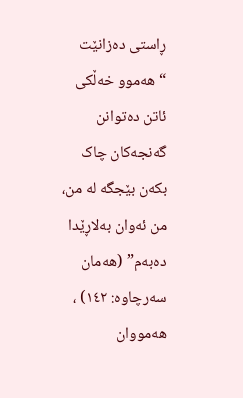ڕاستی دەزانێت “هەموو خەڵکی ئاتن دەتوانن گەنجەکان چاک بکەن بێجگە لە من، من ئەوان بەلاڕێدا دەبەم” (هەمان سەرچاوە: ١٤٢) ، هەمووان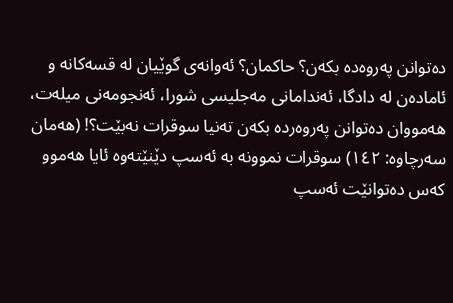دەتوانن پەروەدە بکەن؟ حاکمان؟ ئەوانەی گوێیان لە قسەکانە و ئامادەن لە دادگا، ئەندامانی مەجلیسی شورا، ئەنجومەنی میلەت، هەمووان دەتوانن پەروەردە بکەن تەنیا سوقرات نەبێت؟! (هەمان سەرچاوە: ١٤٢) سوقرات نموونە بە ئەسپ دێنێتەوە ئایا هەموو کەس دەتوانێت ئەسپ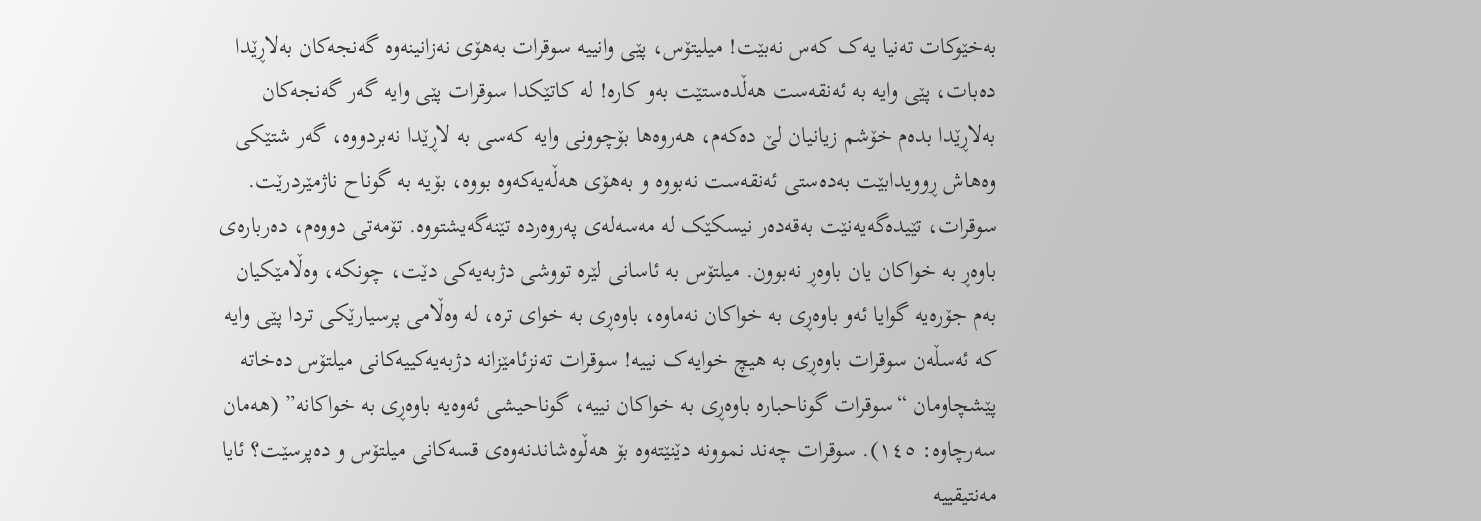بەخێوکات تەنیا یەک کەس نەبێت! میلیتۆس، پێی وانییە سوقرات بەهۆی نەزانینەوە گەنجەکان بەلاڕێدا دەبات، پێی وایە بە ئەنقەست هەڵدەستێت بەو کارە! لە کاتێکدا سوقرات پێی وایە گەر گەنجەکان بەلاڕێدا بدەم خۆشم زیانیان لێ دەکەم، هەروەها بۆچوونی وایە کەسی بە لاڕێدا نەبردووە، گەر شتێکی وەهاش ڕوویدابێت بەدەستی ئەنقەست نەبووە و بەهۆی هەڵەیەکەوە بووە، بۆیە بە گوناح ناژمێردرێت. سوقرات، تێیدەگەیەنێت بەقەدەر نیسکێک لە مەسەلەی پەروەردە تێنەگەیشتووە. تۆمەتی دووەم، دەربارەی باوەڕ بە خواکان یان باوەڕ نەبوون. میلتۆس بە ئاسانی لێرە تووشی دژبەیەکی دێت، چونکە، وەڵامێکیان بەم جۆرەیە گوایا ئەو باوەڕی بە خواکان نەماوە، باوەڕی بە خوای ترە، لە وەڵامی پرسیارێکی تردا پێی وایە کە ئەسڵەن سوقرات باوەڕی بە هیچ خوایەک نییە! سوقرات تەنزئامێزانە دژبەیەکییەکانی میلتۆس دەخاتە پێشچاومان “سوقرات گوناحبارە باوەڕی بە خواکان نییە، گوناحیشی ئەوەیە باوەڕی بە خواکانە” (هەمان سەرچاوە: ١٤٥). سوقرات چەند نموونە دێنێتەوە بۆ هەڵوەشاندنەوەی قسەکانی میلتۆس و دەپرسێت؟ ئایا مەنتیقییە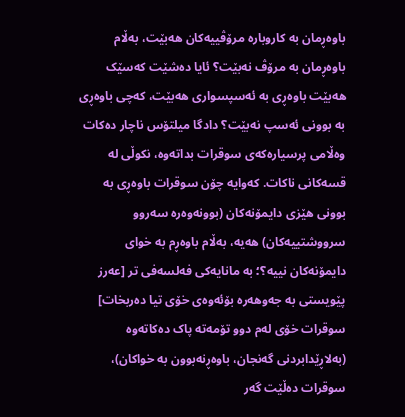باوەڕمان بە کاروبارە مرۆڤییەکان هەبێت، بەڵام باوەڕمان بە مرۆڤ نەبێت؟ ئایا دەشێت کەسێک هەبێت باوەڕی بە ئەسپسواری هەبێت، کەچی باوەڕی بە بوونی ئەسپ نەبێت؟ دادگا میلتۆس ناچار دەکات وەڵامی پرسیارەکەی سوقرات بداتەوە، نکوڵی لە قسەکانی ناکات. کەوایە چۆن سوقرات باوەڕی بە بوونی هێزی دایمۆنەکان (بوونەوەرە سەروو سرووشتییەکان) هەیە، بەڵام باوەڕم بە خوای دایمۆنەکان نییە؟؛ بە مانایەکی فەلسەفی تر [عەرز پێویستی بە جەوهەرە بۆئەوەی خۆی تیا دەربخات] سوقرات خۆی لەم دوو تۆمەتە پاک دەکاتەوە (بەلاڕێدابردنی گەنجان، باوەڕنەبوون بە خواکان)، سوقرات دەڵێت گەر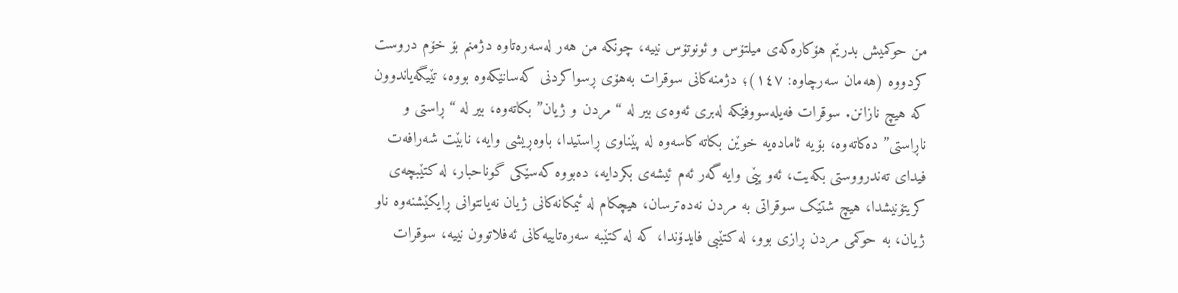من حوکمیش بدرێم هۆکارەکەی میلتۆس و ئونوتۆس نییە، چونکە من هەر لەسەرەتاوە دژمنم بۆ خۆم دروست کردووە (هەمان سەرچاوە: ١٤٧)؛ دژمنەکانی سوقرات بەهۆی ڕسواکردنی کەسانێکەوە بووە، تێیگەیاندوون کە هیچ نازانن. سوقرات فەیلەسووفێکە لەبری ئەوەی بیر لە “مردن و ژیان” بکاتەوە، بیر لە “ڕاستی و ناڕاستی” دەکاتەوە، بۆیە ئامادەیە خوێن بکاتە کاسەوە لە پێناوی ڕاستیدا، باوەڕیشی وایە، نابێت شەرافەت فیدای تەندرووستی بکەیت، ئەو پێی وایە گەر ئەم ئیشەی بکردایە، دەبووە کەسێکی گوناحبار، لە کتێبچەی کریتۆنیشدا، هیچ شتێک سوقراتی بە مردن نەدەترسان، هیچکام لە ئیمکانەکانی ژیان نەیانتوانی ڕایکێشنەوە ناو ژیان، بە حوکمی مردن ڕازی بوو، لە کتێبی فایدۆندا، کە لە کتێبە سەرەتاییەکانی ئەفلاتوون نییە، سوقرات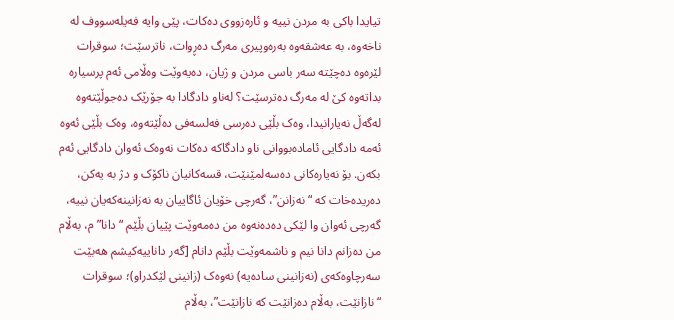تیایدا باکی بە مردن نییە و ئارەزووی دەکات، پێی وایە فەیلەسووف لە ناخەوە، بە عەشقەوە بەرەوپیری مەرگ دەڕوات، ناترسێت؛ سوقرات لێرەوە دەچێتە سەر باسی مردن و ژیان، دەیەوێت وەڵامی ئەم پرسیارە بداتەوە کێ لە مەرگ دەترسێت؟ لەناو دادگادا بە جۆرێک دەجوڵێتەوە لەگەڵ نەیارانیدا، وەک بڵێی دەرسی فەلسەفی دەڵێتەوە، وەک بڵێی ئەوە ئەمە دادگایی ئامادەبووانی ناو دادگاکە دەکات نەوەک ئەوان دادگایی ئەم بکەن. بۆ نەیارەکانی دەسەلمێنێت، قسەکانیان ناکۆک و دژ بە یەکن، دەریدەخات کە “نەزانن”، گەرچی خۆیان ئاگاییان بە نەزانینەکەیان نییە، گەرچی ئەوان وا لێکی دەدەنەوە من دەمەوێت پێیان بڵێم “دانا” م، بەڵام من دەزانم دانا نیم و ناشمەوێت بڵێم دانام [گەر داناییەکیشم هەبێت سەرچاوەکەی (نەزانینی سادەیە) نەوەک (زانینی لێکدراو)؛ سوقرات “نازانێت، بەڵام دەزانێت کە نازانێت”، بەڵام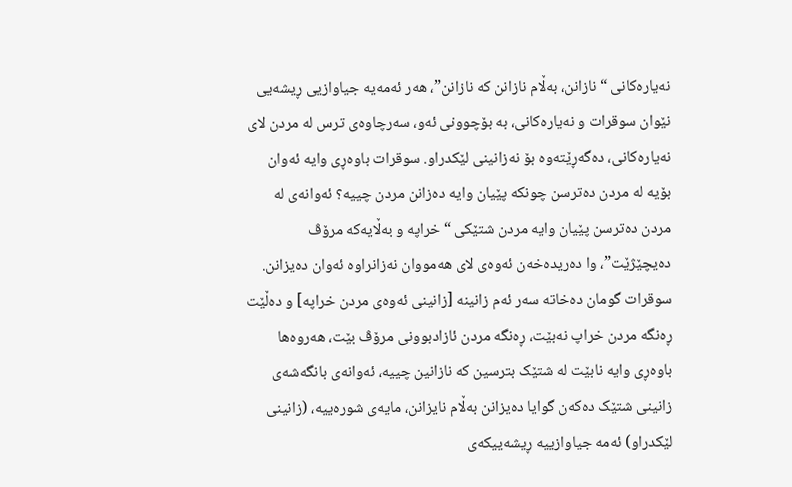نەیارەکانی “نازانن، بەڵام نازانن کە نازانن”، هەر ئەمەیە جیاوازیی ڕیشەیی نێوان سوقرات و نەیارەکانی، بە بۆچوونی ئەو، سەرچاوەی ترس لە مردن لای نەیارەکانی، دەگەڕێتەوە بۆ نەزانینی لێکدراو. سوقرات باوەڕی وایە ئەوان بۆیە لە مردن دەترسن چونکە پێیان وایە دەزانن مردن چییە؟ ئەوانەی لە مردن دەترسن پێیان وایە مردن شتێکی “خراپە و بەڵایەکە مرۆڤ دەیچێژێت”، وا دەریدەخەن ئەوەی لای هەمووان نەزانراوە ئەوان دەیزانن. سوقرات گومان دەخاتە سەر ئەم زانینە [زانینی ئەوەی مردن خراپە] و دەڵێت ڕەنگە مردن خراپ نەبێت، ڕەنگە مردن ئازادبوونی مرۆڤ بێت، هەروەها باوەڕی وایە نابێت لە شتێک بترسین کە نازانین چییە، ئەوانەی بانگەشەی زانینی شتێک دەکەن گوایا دەیزانن بەڵام نایزانن، مایەی شورەییە، (زانینی لێکدراو) ئەمە جیاوازییە ڕیشەییکەی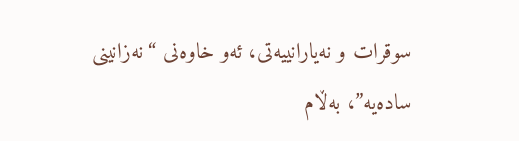سوقرات و نەیارانییەتی، ئەو خاوەنی “نەزانینی سادەیە”، بەڵام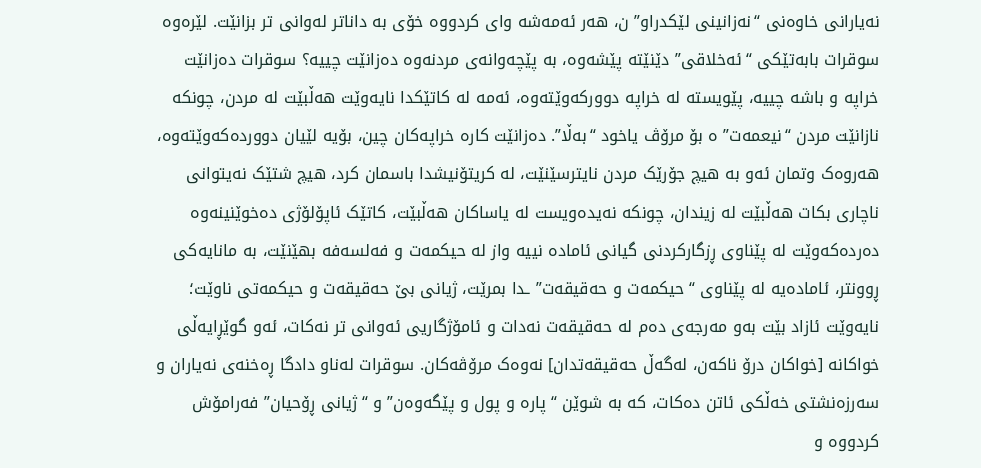نەیارانی خاوەنی “نەزانینی لێکدراو” ن، هەر ئەمەشە وای کردووە خۆی بە داناتر لەوانی تر بزانێت. لێرەوە سوقرات بابەتێکی “ئەخلاقی” دێنێتە پێشەوە، بە پێچەوانەی مردنەوە دەزانێت چییە؟ سوقرات دەزانێت خراپە و باشە چییە، پێویستە لە خراپە دوورکەوێتەوە، ئەمە لە کاتێکدا نایەوێت هەڵبێت لە مردن، چونکە نازانێت مردن “نیعمەت” ە بۆ مرۆڤ یاخود “بەڵا”. دەزانێت کارە خراپەکان چین، بۆیە لێیان دووردەکەوێتەوە، هەروەک وتمان ئەو بە هیچ جۆرێک مردن نایترسێنێت، لە کریتۆنیشدا باسمان کرد، هیچ شتێک نەیتوانی ناچاری بکات هەڵبێت لە زیندان، چونکە نەیدەویست لە یاساکان هەڵبێت، کاتێک ئاپۆلۆژی دەخوێنینەوە دەردەکەوێت لە پێناوی ڕزگارکردنی گیانی ئامادە نییە واز لە حیکمەت و فەلسەفە بهێنێت، بە مانایەکی ڕوونتر، ئامادەیە لە پێناوی “حیکمەت و حەقیقەت”ـدا بمرێت، ژیانی بێ حەقیقەت و حیکمەتی ناوێت؛ نایەوێت ئازاد بێت بەو مەرجەی دەم لە حەقیقەت نەدات و ئامۆژگاریی ئەوانی تر نەکات، ئەو گوێڕایەڵی خواکانە [خواکان درۆ ناکەن، لەگەڵ حەقیقەتدان] نەوەک مرۆڤەکان. سوقرات لەناو دادگا ڕەخنەی نەیاران و سەرزەنشتی خەڵکی ئاتن دەکات، کە بە شوێن “پارە و پول و پێگەوەن” و “ژیانی ڕۆحیان” فەرامۆش کردووە و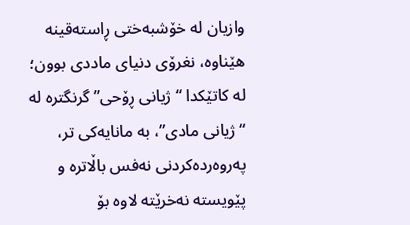وازیان لە خۆشبەختی ڕاستەقینە هێناوە، نغرۆی دنیای ماددی بوون؛ لە کاتێکدا “ژیانی ڕۆحی” گرنگترە لە “ژیانی مادی”، بە مانایەکی تر، پەروەردەکردنی نەفس باڵاترە و پێویستە نەخرێتە لاوە بۆ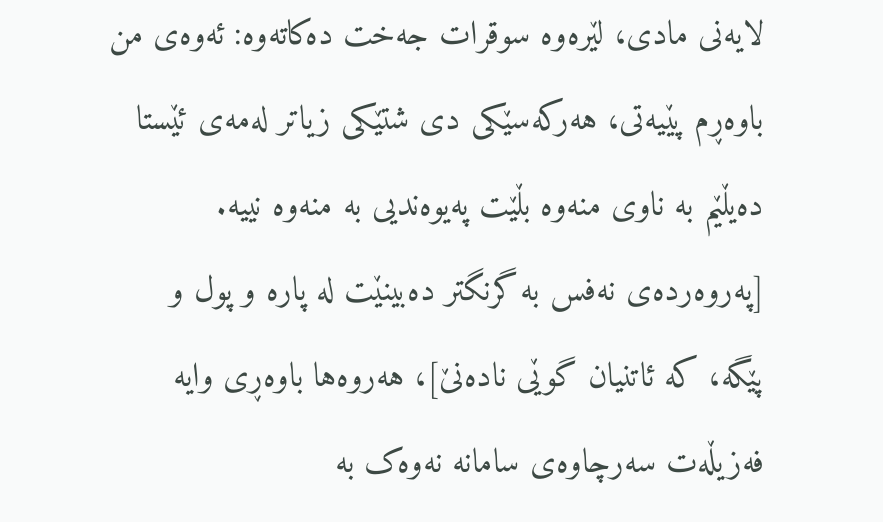لایەنی مادی، لێرەوە سوقرات جەخت دەکاتەوە: ئەوەی من باوەڕم پێیەتی، هەرکەسێکی دی شتێکی زیاتر لەمەی ئێستا دەیڵێم بە ناوی منەوە بڵێت پەیوەندیی بە منەوە نییە. [پەروەردەی نەفس بە گرنگتر دەبینێت لە پارە و پول و پێگە، کە ئاتنیان گوێی نادەنێ]، هەروەها باوەڕی وایە فەزیڵەت سەرچاوەی سامانە نەوەک بە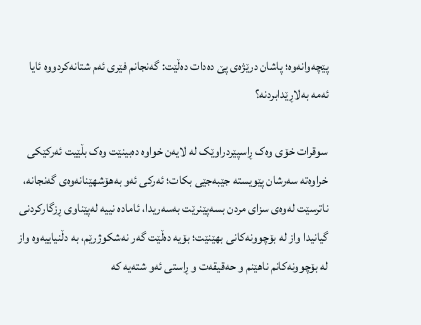پێچەوانەوە؛ پاشان درێژەی پێ دەدات دەڵێت: گەنجانم فێری ئەم شتانەکردووە ئایا ئەمە بەلاڕێدابردنە؟

سوقرات خۆی وەک ڕاسپێردراوێک لە لایەن خواوە دەبینێت وەک بڵێیت ئەرکێکی خراوەتە سەرشان پێویستە جێبەجێی بکات؛ ئەرکی ئەو بەهۆشهێنانەوەی گەنجانە، ناترسێت لەوەی سزای مردن بسەپێنرێت بەسەریدا، ئامادە نییە لەپێناوی ڕزگارکردنی گیانیدا واز لە بۆچوونەکانی بهێنێت؛ بۆیە دەڵێت گەر نەشکوژرێم، بە دڵنیاییەوە واز لە بۆچوونەکانم ناهێنم و حەقیقەت و ڕاستی ئەو شتەیە کە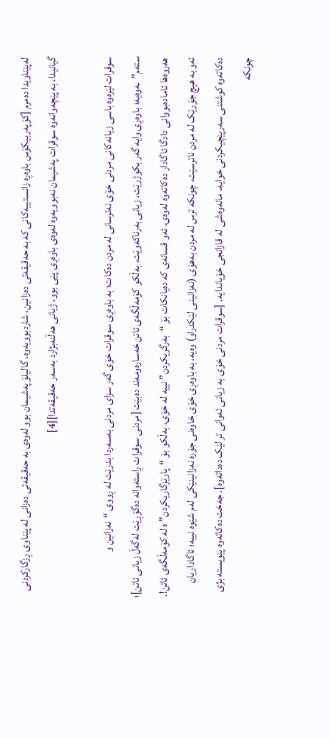لەپێناویدا دەمرم [کۆپەربیکۆس باوەڕە زانستییەکانی کە بە حەقیقەتی دەزانین، شاردبوویەوە، گالیلۆ پەشیمان بوو لەوەی بە حەقیقەتی دەزانی لە پێناوی ڕزگارکردنی گیانیدا، بە پێچەوانەوە سوقرات پەشیمان نەبوویەوە لەوەی باوەڕی پێی بوو، ژیانی هەڵنەبژارد بەسەر حەقیقەتدا][4]

سوقرات لێرەوە باسی زیانەکانی مردنی خۆی نەترسانی لە مردن دەکات؛ بە باوەڕی سوقرات خۆی گەر سزای مردنی بەسەردا بدرێت لە ڕووی “نەزانین و ستەم”ـەوەیە؛ باوەڕی وایە گەر بکوژرێت، زیانی بەرناکەوێت، بەڵکو کۆمەڵگەی ئاتن خەسارەومەند دەبێت [مردنی سوقرات ڕاستەوانە دەگۆڕێت لەگەڵ زیانی ئاتن]؛ هەروەها ئامادەبووانی دادگا ئاگادار دەکاتەوە لەوەی، ئەو قسانەی کە دەیانکات بۆ “بەرگریکردن” نییە لە خۆی، بەڵکو بۆ “پارێزگاریکردن” ە لە کۆمەڵگەی ئاتن!. ئەو بە هیچ جۆرێک لە مردن ناترسێت، چونکە ترس لە مردن بەهۆی (نەزانینی لێکدراو) وەیە، بە باوەڕی خۆی خاوەنی جۆرە نەزانینێکی لەم شێوە نییە؛ ئاگاداریان دەکاتەوە کوشتنی سەرپێچیکردنی خوایە، مانەوەشی لە قازانجی خۆیاندایە. [سوقرات مردنی خۆی بە زیانی ئەوانی تر لێک دەداتەوە]. جەخت دەکاتەوە پێویستە بژی چونکە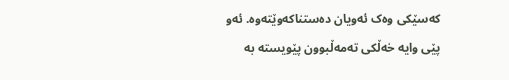کەسێکی وەک ئەویان دەستناکەوێتەوە. ئەو پێی وایە خەڵکی تەمەڵبوون پێویستە بە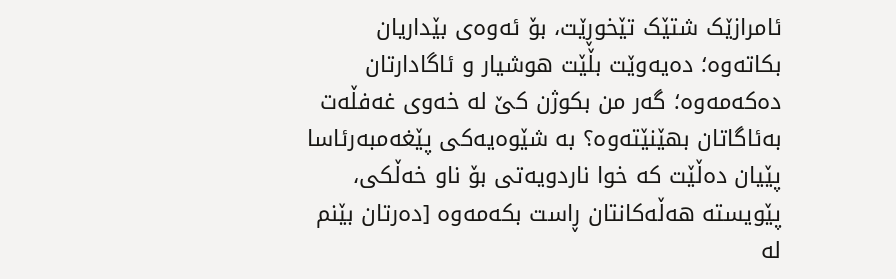ئامرازێک شتێک تێخوڕێت، بۆ ئەوەی بێداریان بکاتەوە؛ دەیەوێت بڵێت هوشیار و ئاگادارتان دەکەمەوە؛ گەر من بکوژن کێ لە خەوی غەفڵەت بەئاگاتان بهێنێتەوە؟ بە شێوەیەکی پێغەمبەرئاسا پێیان دەڵێت کە خوا ناردویەتی بۆ ناو خەڵکی، پێویستە هەڵەکانتان ڕاست بکەمەوە [دەرتان بێنم لە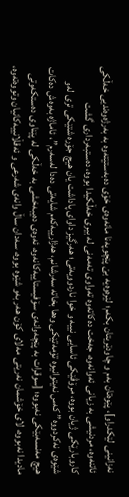نەزانینی لێکدراو]، پێوەتان بەم و چاودێریتان بکەم؛ لێرەوەیە بێ پێچوپەنا مانەوەی خۆی دەبەستێتەوە بە بەرژەوەندیی خەڵکی ئاتنەوە، مردنیشی بە زیانی ئەوانەوە، جەخت دەکاتەوە تەواوی تەمەنی لە بیری خەڵکیدا بووە، دەستبەرداری گشت کاروبارێکی ژیان بووە، مرۆڤێکی ئاسایی نییە و خوا ناردوویەتی؛ هەرگیز داوای پاداشت یان هیچ جۆرە شتێکی تری لەو شێوەی نەکردووە” کەس نەیتوانیوە تۆمەتێکی وەها بخاتە سەرشانم، هەژارییەکەم شایەتی دەدا لەسەرم”، ئاماژە بەوەش دەکات هیچ مەنسەبێکی نەبووە؛ [سوقرات بە پێچەوانەی سۆفیستاییەکانەوە، ئەوەی دەیبەخشی بە خەڵکی لە پێناوی دەستکەوتی مادیدا نەبووە، لای خۆشمان نەریتی مەلای کۆن هەر بەو شێوە بووە، سەدان ساڵ وانەی شەرعی و ئەقڵانییەکانیان وتووەتەوە،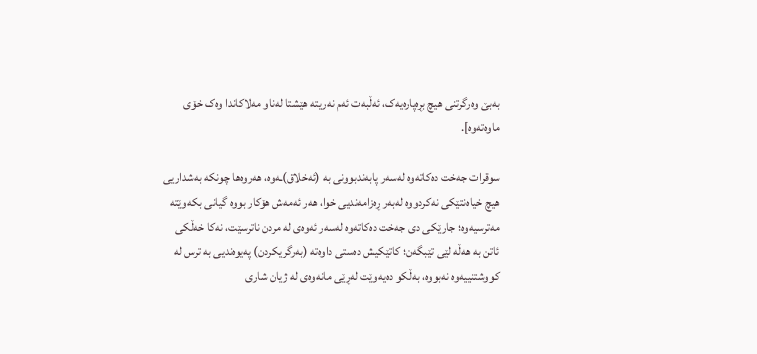بەبێ وەرگرتنی هیچ بڕەپارەیەک، ئەڵبەت ئەم نەریتە هێشتا لەناو مەلاکاندا وەک خۆی ماوەتەوە].

سوقرات جەخت دەکاتەوە لەسەر پابەندبوونی بە (ئەخلاق)ـەوە، هەروەها چونکە بەشداریی هیچ خیاەنتێکی نەکردووە لەبەر ڕەزامەندیی خوا، هەر ئەمەش هۆکار بووە گیانی بکەوێتە مەترسیەوە؛ جارێکی دی جەخت دەکاتەوە لەسەر ئەوەی لە مردن ناترسێت، نەکا خەڵکی ئاتن بە هەڵە لێی تێبگەن؛ کاتێکیش دەستی داوەتە (بەرگریکردن) پەیوەندیی بە ترس لە کووشتنییەوە نەبووە، بەڵکو دەیەوێت لەڕێی مانەوەی لە ژیان شاری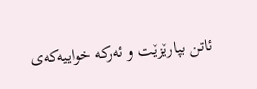ئاتن بپارێزێت و ئەرکە خواییەکەی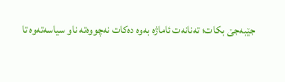جێبەجێ بکات؛ تەنانەت ئاماژە بەوە دەکات نەچووەتە ناو سیاسەتەوە تا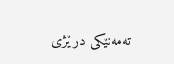تەمەنێکی درێژی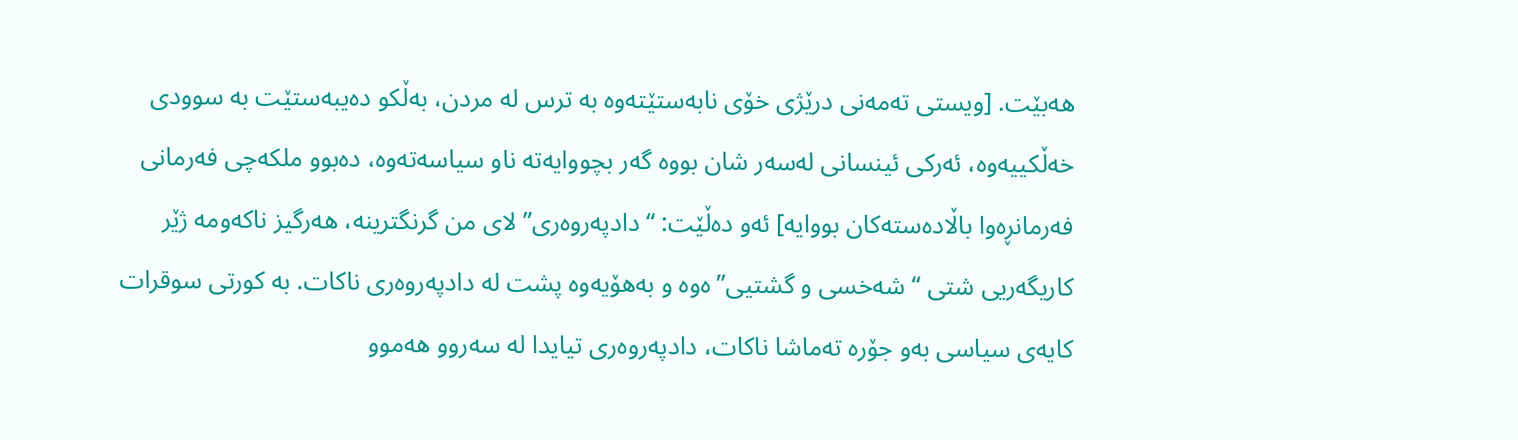هەبێت. [ویستی تەمەنی درێژی خۆی نابەستێتەوە بە ترس لە مردن، بەڵکو دەیبەستێت بە سوودی خەڵکییەوە، ئەرکی ئینسانی لەسەر شان بووە گەر بچووایەتە ناو سیاسەتەوە، دەبوو ملکەچی فەرمانی فەرمانڕەوا باڵادەستەکان بووایە] ئەو دەڵێت: “دادپەروەری” لای من گرنگترینە، هەرگیز ناکەومە ژێر کاریگەریی شتی “شەخسی و گشتیی” ەوە و بەهۆیەوە پشت لە دادپەروەری ناکات. بە کورتی سوقرات کایەی سیاسی بەو جۆرە تەماشا ناکات، دادپەروەری تیایدا لە سەروو هەموو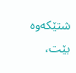شتێکەوە بێت،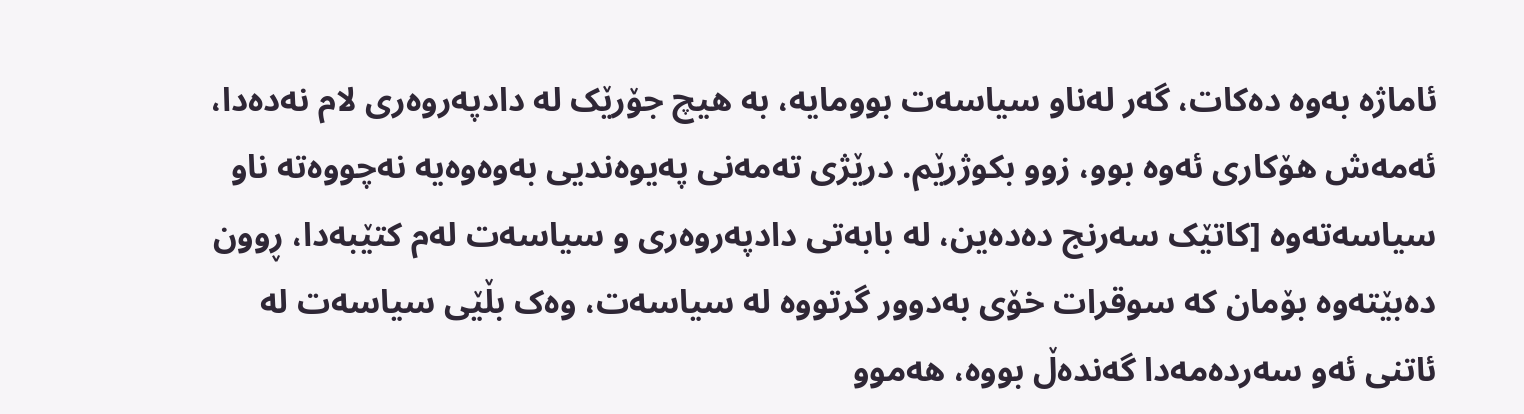ئاماژە بەوە دەکات، گەر لەناو سیاسەت بوومایە، بە هیچ جۆرێک لە دادپەروەری لام نەدەدا، ئەمەش هۆکاری ئەوە بوو، زوو بکوژرێم. درێژی تەمەنی پەیوەندیی بەوەوەیە نەچووەتە ناو سیاسەتەوە [کاتێک سەرنج دەدەین، لە بابەتی دادپەروەری و سیاسەت لەم کتێبەدا، ڕوون دەبێتەوە بۆمان کە سوقرات خۆی بەدوور گرتووە لە سیاسەت، وەک بڵێی سیاسەت لە ئاتنی ئەو سەردەمەدا گەندەڵ بووە، هەموو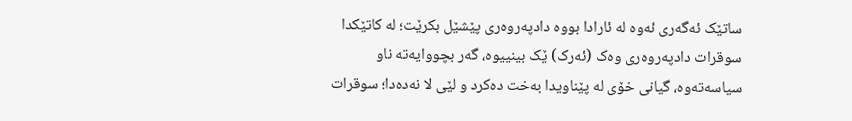ساتێک ئەگەری ئەوە لە ئارادا بووە دادپەروەری پێشێل بکرێت؛ لە کاتێکدا سوقرات دادپەروەری وەک (ئەرک) ێک بینییوە، گەر بچووایەتە ناو سیاسەتەوە، گیانی خۆی لە پێناویدا بەخت دەکرد و لێی لا نەدەدا؛ سوقرات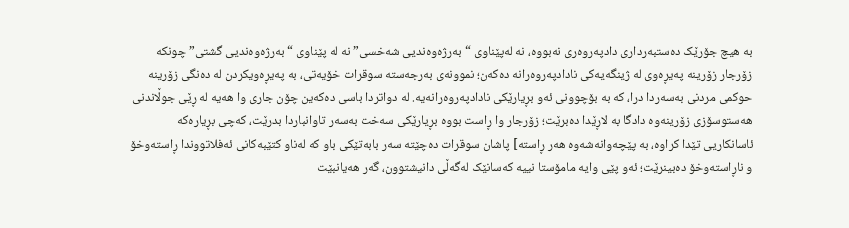بە هیچ جۆرێک دەستبەرداری دادپەروەری نەبووە، نە لەپێناوی “بەرژەوەندیی شەخسی” نە لە پێناوی “بەرژەوەندیی گشتی” چونکە زۆرجار زۆرینە پەیڕەوی لە ژینگەیەکی نادادپەروەرانە دەکەن؛ نموونەی بەرجەستە سوقرات خۆیەتی، بە پەیڕەویکردن لە دەنگی زۆرینە حوکمی مردنی بەسەردا درا، کە بە بۆچوونی ئەو بڕیارێکی نادادپەروەرانەیە. لە دواتردا باسی دەکەین چۆن جاری وا هەیە لە ڕێی جوڵاندنی هەستوسۆزی زۆرینەوە دادگا بە لاڕێدا دەبرێت؛ زۆرجار وا ڕاست بووە بڕیارێکی سەخت بەسەر تاوانباردا بدرێت، کەچی بڕیارەکە ئاسانکاریی تێدا کراوە، بە پێچەوانەشەوە هەر ڕاستە] پاشان سوقرات دەچێتە سەر بابەتێکی باو کە لەناو کتێبەکانی ئەفلاتووندا ڕاستەوخۆ و ناڕاستەوخۆ دەبینرێت؛ ئەو پێی وایە مامۆستا نییە کەسانێک لەگەڵی دانیشتوون، گەر هەیانبێت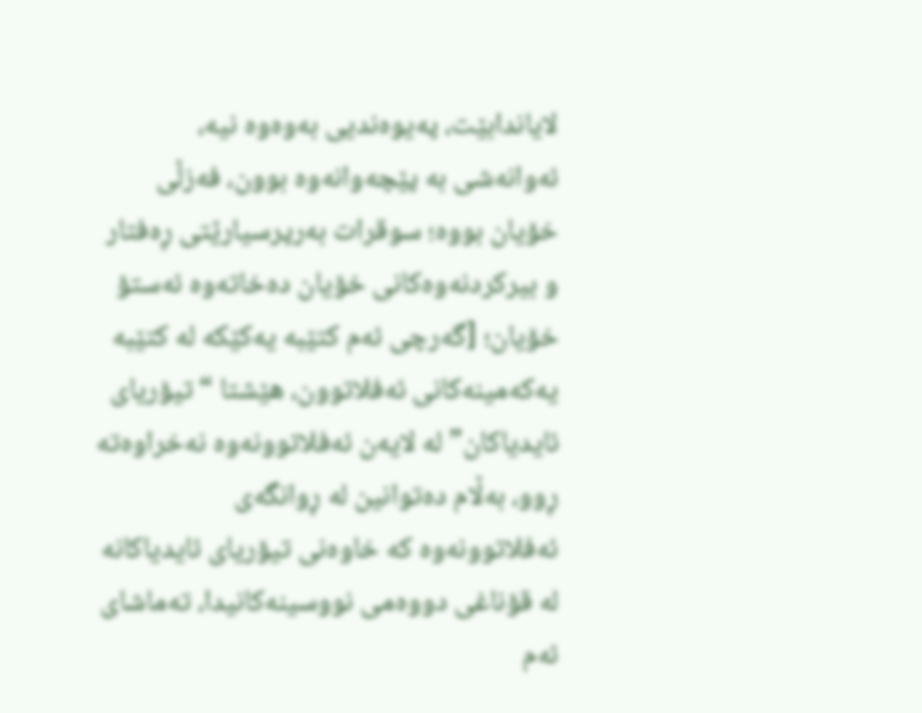لایاندابێت، پەیوەندیی بەوەوە نیە، ئەوانەشی بە پێچەوانەوە بوون، فەزڵی خۆیان بووە؛ سوقرات بەرپرسیارێتی ڕەفتار و بیرکردنەوەکانی خۆیان دەخاتەوە ئەستۆ خۆیان؛ [گەرچی ئەم کتێبە یەکێکە لە کتێبە یەکەمینەکانی ئەفلاتوون، هێشتا “تیۆریای ئایدیاکان” لە لایەن ئەفلاتوونەوە نەخراوەتە ڕوو، بەڵام دەتوانین لە ڕوانگەی ئەفلاتوونەوە کە خاوەنی تیۆریای ئایدیاکانە لە قۆناغی دووەمی نووسینەکانیدا، تەماشای ئەم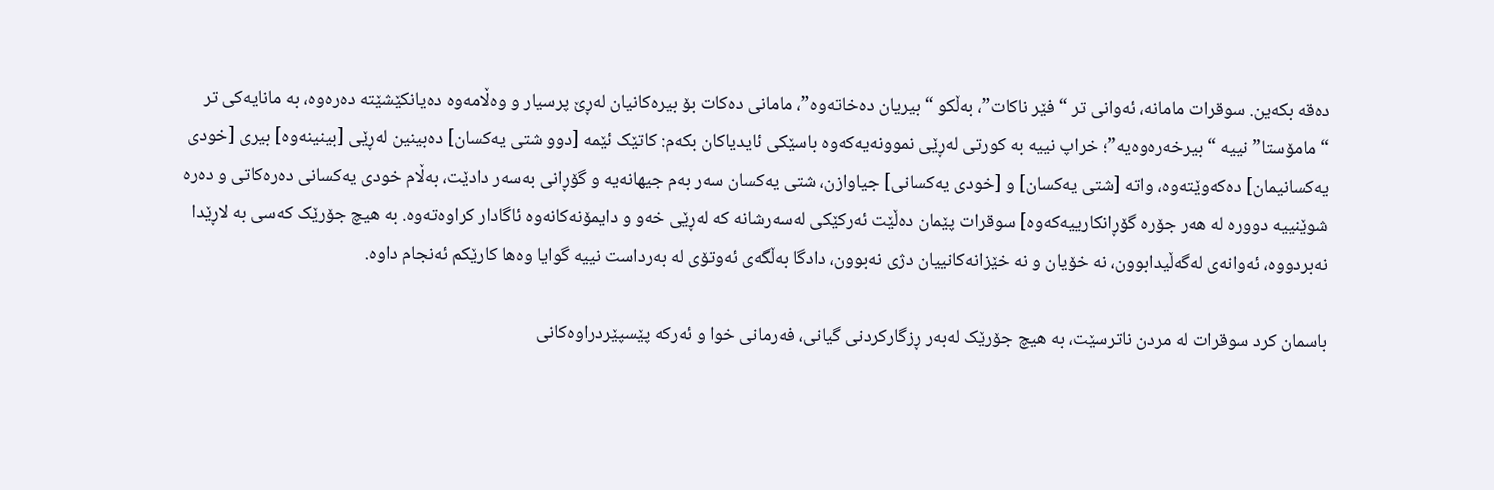دەقە بکەین. سوقرات مامانە، ئەوانی تر “فێر ناکات”، بەڵکو “بیریان دەخاتەوە”، مامانی دەکات بۆ بیرەکانیان لەڕێ پرسیار و وەڵامەوە دەیانکێشێتە دەرەوە، بە مانایەکی تر “مامۆستا” نییە “بیرخەرەوەیە”؛ خراپ نییە بە کورتی لەڕێی نموونەیەکەوە باسێکی ئایدیاکان بکەم: کاتێک ئێمە [دوو شتی یەکسان] دەبینین لەڕێی [بینینەوە] بیری [خودی یەکسانیمان] دەکەوێتەوە، واتە [شتی یەکسان] و [خودی یەکسانی] جیاوازن، شتی یەکسان سەر بەم جیهانەیە و گۆڕانی بەسەر دادێت، بەڵام خودی یەکسانی دەرەکاتی و دەرە شوێنییە دوورە لە هەر جۆرە گۆڕانکارییەکەوە] سوقرات پێمان دەڵێت ئەرکێکی لەسەرشانە کە لەڕێی خەو و دایمۆنەکانەوە ئاگادار کراوەتەوە. بە هیچ جۆرێک کەسی بە لاڕێدا نەبردووە، ئەوانەی لەگەڵیدابوون، نە خۆیان و نە خێزانەکانییان دژی نەبوون، دادگا بەڵگەی ئەوتۆی لە بەرداست نییە گوایا وەها کارێکم ئەنجام داوە.

باسمان کرد سوقرات لە مردن ناترسێت، بە هیچ جۆرێک لەبەر ڕزگارکردنی گیانی، فەرمانی خوا و ئەرکە پێسپێردراوەکانی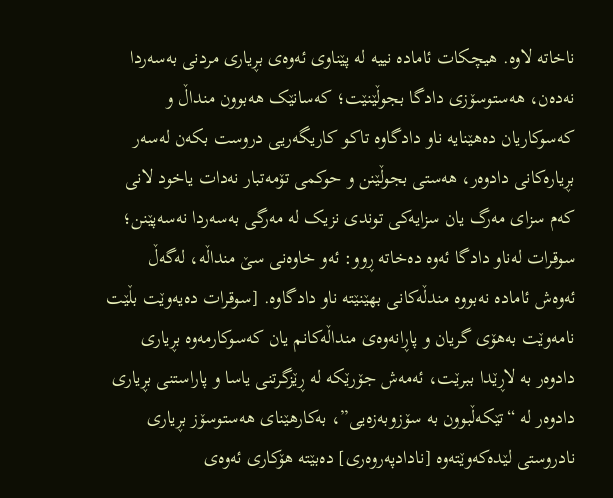ناخاتە لاوە. هیچکات ئامادە نییە لە پێناوی ئەوەی بڕیاری مردنی بەسەردا نەدەن، هەستوسۆزی دادگا بجوڵێنێت؛ کەسانێک هەبوون منداڵ و کەسوکاریان دەهێنایە ناو دادگاوە تاکو کاریگەریی دروست بکەن لەسەر بڕیارەکانی دادوەر، هەستی بجوڵێنن و حوکمی تۆمەتبار نەدات یاخود لانی کەم سزای مەرگ یان سزایەکی توندی نزیک لە مەرگی بەسەردا نەسەپێنن؛ سوقرات لەناو دادگا ئەوە دەخاتە ڕوو: ئەو خاوەنی سێ منداڵە، لەگەڵ ئەوەش ئامادە نەبووە مندڵەکانی بهێنێتە ناو دادگاوە. [سوقرات دەیەوێت بڵێت نامەوێت بەهۆی گریان و پاڕانەوەی منداڵەکانم یان کەسوکارمەوە بڕیاری دادوەر بە لاڕێدا ببرێت، ئەمەش جۆرێکە لە ڕێزگرتنی یاسا و پاراستنی بڕیاری دادوەر لە “تێکەڵبوون بە سۆزوبەزەیی”، بەکارهێنای هەستوسۆز بڕیاری نادروستی لێدەکەوێتەوە [نادادپەروەری] دەبێتە هۆکاری ئەوەی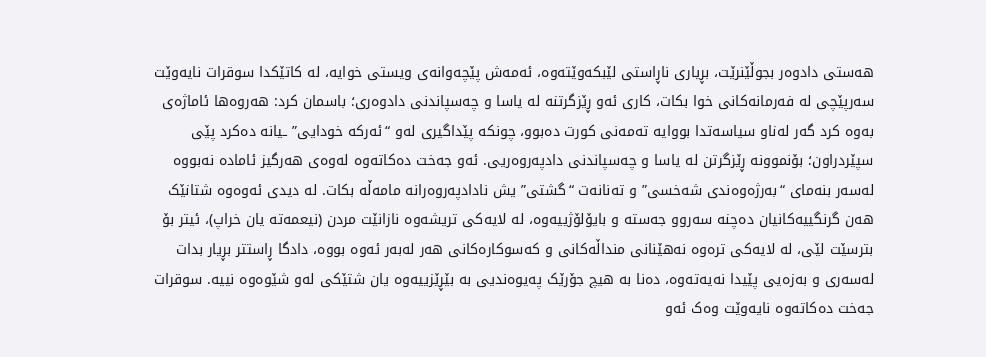هەستی دادوەر بجوڵێنرێت، بڕیاری ناڕاستی لێبکەوێتەوە، ئەمەش پێچەوانەی ویستی خوایە، لە کاتێکدا سوقرات نایەوێت سەرپێچی لە فەرمانەکانی خوا بکات، کاری ئەو ڕێزگرتنە لە یاسا و چەسپاندنی دادوەری؛ باسمان کرد: هەروەها ئاماژەی بەوە کرد گەر لەناو سیاسەتدا بووایە تەمەنی کورت دەبوو، چونکە پێداگیری لەو “ئەرکە خودایی”ـیانە دەکرد پێی سپێردراون؛ بۆنموونە ڕێزگرتن لە یاسا و چەسپاندنی دادپەروەریی. ئەو جەخت دەکاتەوە لەوەی هەرگیز ئامادە نەبووە لەسەر بنەمای “بەرژەوەندی شەخسی” و تەنانەت “گشتی” یش نادادپەروەرانە مامەڵە بکات. لە دیدی ئەوەوە شتانێک هەن گرنگییەکانیان دەچنە سەروو جەستە و بایۆلۆژییەوە، لە لایەکی تریشەوە نازانێت مردن (نیعمەتە یان خراپ)، ئیتر بۆ بترسێت لێی، لە لایەکی ترەوە نەهێنانی منداڵەکانی و کەسوکارەکانی هەر لەبەر ئەوە بووە، دادگا ڕاستتر بڕیار بدات لەسەری و بەزەیی پێیدا نەیەتەوە، دەنا بە هیچ جۆرێک پەیوەندیی بە بێڕێزییەوە یان شتێکی لەو شێوەوە نییە. سوقرات جەخت دەکاتەوە نایەوێت وەک ئەو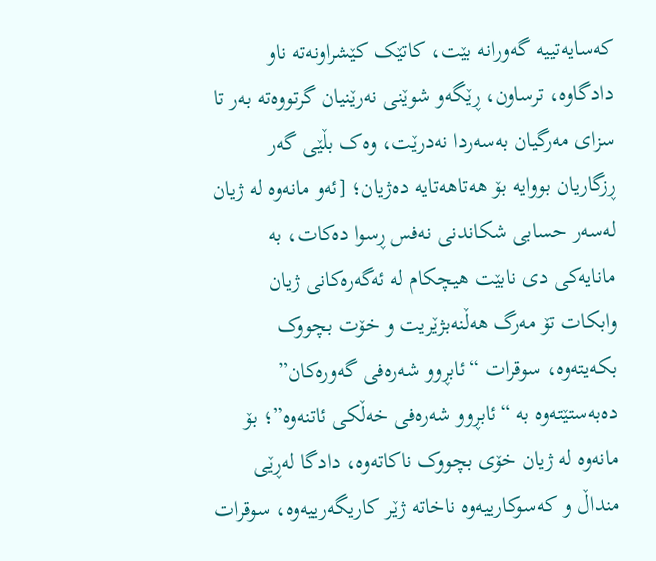کەسایەتییە گەورانە بێت، کاتێک کێشراونەتە ناو دادگاوە، ترساون، ڕێگەو شوێنی نەرێنیان گرتووەتە بەر تا سزای مەرگیان بەسەردا نەدرێت، وەک بڵێی گەر ڕزگاریان بووایە بۆ هەتاهەتایە دەژیان؛ [ئەو مانەوە لە ژیان لەسەر حسابی شکاندنی نەفس ڕسوا دەکات، بە مانایەکی دی نابێت هیچکام لە ئەگەرەکانی ژیان وابکات تۆ مەرگ هەڵنەبژێریت و خۆت بچووک بکەیتەوە، سوقرات “ئابڕوو شەرەفی گەورەکان” دەبەستێتەوە بە “ئابڕوو شەرەفی خەڵکی ئاتنەوە”؛ بۆ مانەوە لە ژیان خۆی بچووک ناکاتەوە، دادگا لەڕێی منداڵ و کەسوکارییەوە ناخاتە ژێر کاریگەرییەوە، سوقرات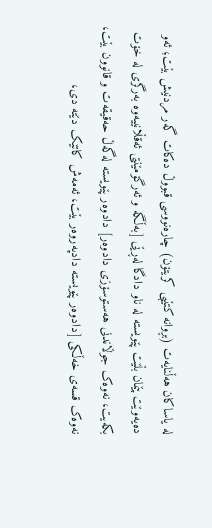لە یاساکان هەڵنایەت (بڕوانە کتێبی کریتۆن) چارەنووسی قبووڵ دەکات گەر مردنیش بێت؛ ئەو دەیەوێت پێمان بڵێت پێویستە لە ناو دادگا لەڕێی [بەڵگە و ئەرگۆمێنتی ئەقڵانییەوە بەرگری لە خۆت بکەیت، نەوەک جوڵاندنی هەستوسۆزی دادوەر] دادوەر پێویستە لەگەڵ حەقیقەت و قانوون بێت، نەوەک قسەی خەڵکی [دادوەر پێویستە دادپەروەر بێت، ئەمەش کاتێک دێتە دی،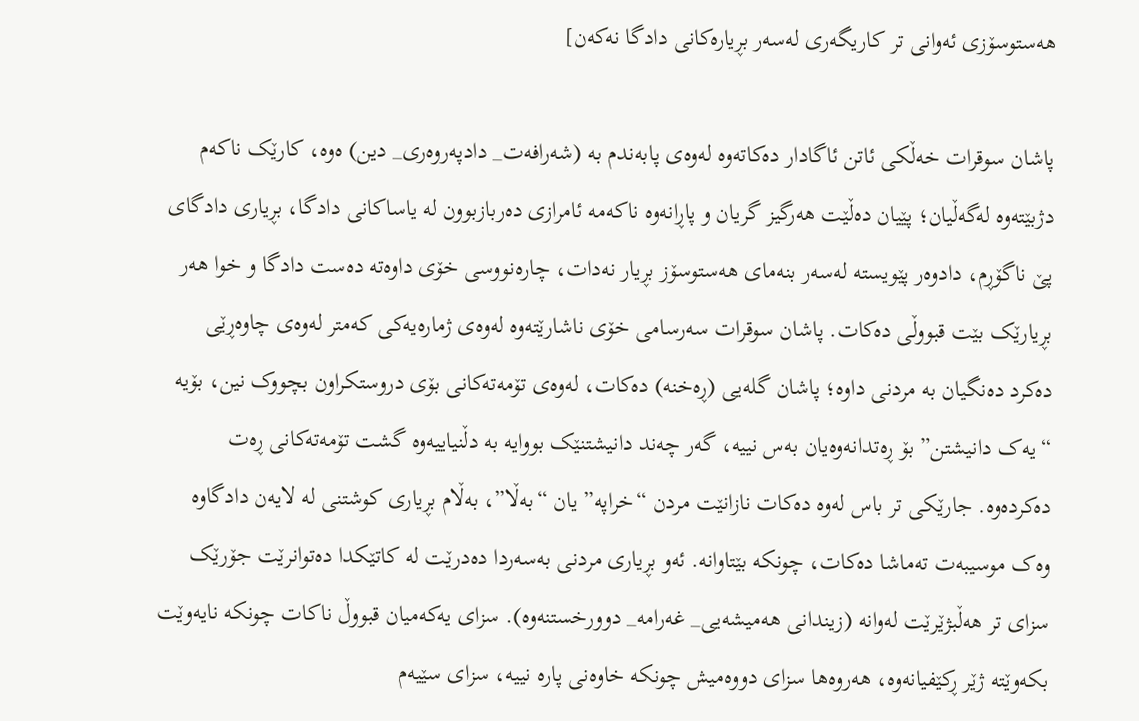هەستوسۆزی ئەوانی تر کاریگەری لەسەر بڕیارەکانی دادگا نەکەن]

پاشان سوقرات خەڵکی ئاتن ئاگادار دەکاتەوە لەوەی پابەندم بە (شەرافەت_ دادپەروەری_ دین) ەوە، کارێک ناکەم دژبێتەوە لەگەڵیان؛ پێیان دەڵێت هەرگیز گریان و پاڕانەوە ناکەمە ئامرازی دەربازبوون لە یاساکانی دادگا، بڕیاری دادگای پێ ناگۆڕم، دادوەر پێویستە لەسەر بنەمای هەستوسۆز بڕیار نەدات، چارەنووسی خۆی داوەتە دەست دادگا و خوا هەر بڕیارێک بێت قبووڵی دەکات. پاشان سوقرات سەرسامی خۆی ناشارێتەوە لەوەی ژمارەیەکی کەمتر لەوەی چاوەڕێی دەکرد دەنگیان بە مردنی داوە؛ پاشان گلەیی (ڕەخنە) دەکات، لەوەی تۆمەتەکانی بۆی دروستکراون بچووک نین، بۆیە “یەک دانیشتن” بۆ ڕەتدانەوەیان بەس نییە، گەر چەند دانیشتنێک بووایە بە دڵنیاییەوە گشت تۆمەتەکانی ڕەت دەکردەوە. جارێکی تر باس لەوە دەکات نازانێت مردن “خراپە” یان “بەڵا”، بەڵام بڕیاری کوشتنی لە لایەن دادگاوە وەک موسیبەت تەماشا دەکات، چونکە بێتاوانە. ئەو بڕیاری مردنی بەسەردا دەدرێت لە کاتێکدا دەتوانرێت جۆرێک سزای تر هەڵبژێرێت لەوانە (زیندانی هەمیشەیی_ غەرامە_ دوورخستنەوە). سزای یەکەمیان قبووڵ ناکات چونکە نایەوێت بکەوێتە ژێر ڕکێفیانەوە، هەروەها سزای دووەمیش چونکە خاوەنی پارە نییە، سزای سێیەم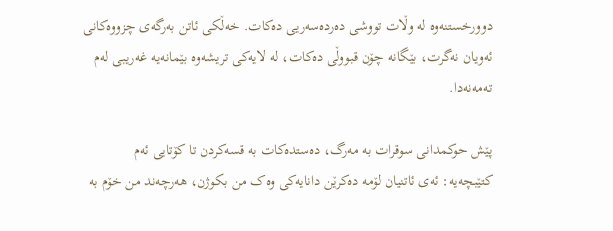دوورخستنەوە لە وڵات تووشی دەردەسەریی دەکات. خەڵکی ئاتن بەرگەی چزووەکانی ئەویان نەگرت، بێگانە چۆن قبووڵی دەکات، لە لایەکی تریشەوە بێمانەیە غەریبی لەم تەمەنەدا.

پێش حوکمدانی سوقرات بە مەرگ، دەستدەکات بە قسەکردن تا کۆتایی ئەم کتێبچەیە: ئەی ئاتنیان لۆمە دەکرێن دانایەکی وەک من بکوژن، هەرچەند من خۆم بە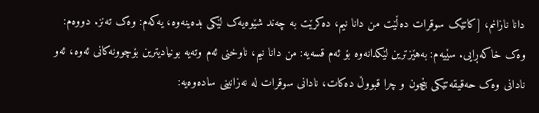دانا نازانم، [کاتێک سوقرات دەڵێت من دانا نیم، دەکرێت بە چەند شێوەیەک لێکی بدەینەوە، یەکەم: وەک تەنز. دووەم: وەک خاکەڕایی. سێیەم: بەهێزترین لێکدانەوە بۆ ئەم قسەیە: من دانا نیم، ناوخنی ئەم وتەیە بونیادیترین بۆچوونەکانی ئەوە، ئەو نادانی وەک حەقیقەتێکی بێچون و چرا قبووڵ دەکات، نادانی سوقرات لە نەزانینی سادەوەیە: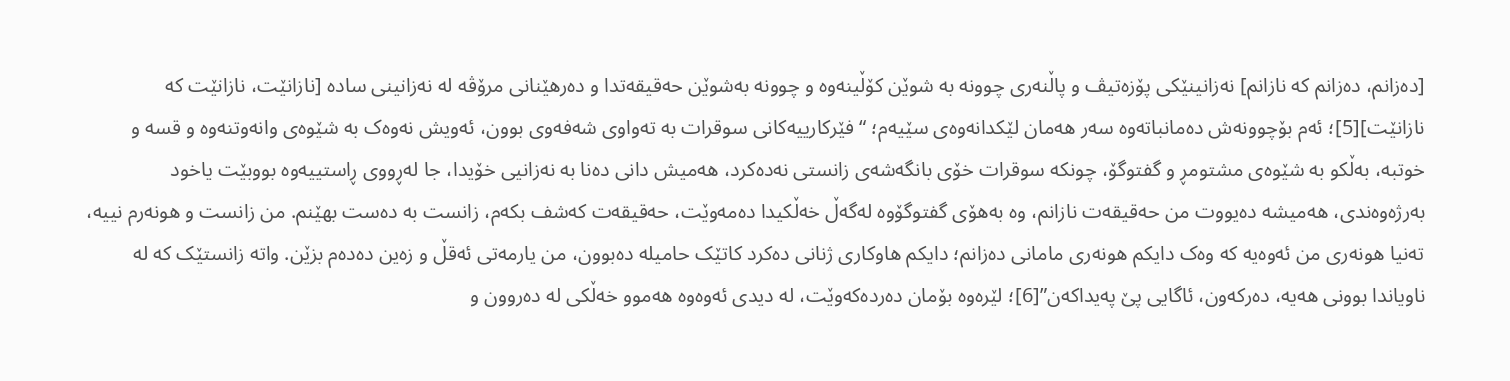[دەزانم، دەزانم کە نازانم] نەزانینێکی پۆزەتیڤ و پاڵنەری چوونە بە شوێن کۆڵینەوە و چوونە بەشوێن حەقیقەتدا و دەرهێنانی مرۆڤە لە نەزانینی سادە [نازانێت، نازانێت کە نازانێت][5]؛ ئەم بۆچوونەش دەمانباتەوە سەر هەمان لێکدانەوەی سێیەم؛ “فێرکارییەکانی سوقرات بە تەواوی شەفەوی بوون، ئەویش نەوەک بە شێوەی وانەوتنەوە و قسە و خوتبە، بەڵکو بە شێوەی مشتومڕ و گفتوگۆ، چونکە سوقرات خۆی بانگەشەی زانستی نەدەکرد، هەمیش دانی دەنا بە نەزانیی خۆیدا، جا لەڕووی ڕاستییەوە بووبێت یاخود بەرژەوەندی، هەمیشە دەیووت من حەقیقەت نازانم، وە بەهۆی گفتوگۆوە لەگەڵ خەڵکیدا دەمەوێت، حەقیقەت کەشف بکەم، زانست بە دەست بهێنم. من زانست و هونەرم نییە، تەنیا هونەری من ئەوەیە کە وەک دایکم هونەری مامانی دەزانم؛ دایکم هاوکاری ژنانی دەکرد کاتێک حامیلە دەبوون، من یارمەتی ئەقڵ و زەین دەدەم بزێن. واتە زانستێک کە لە ناویاندا بوونی هەیە، دەرکەون، ئاگایی پێ پەیداکەن”[6]؛ لێرەوە بۆمان دەردەکەوێت، لە دیدی ئەوەوە هەموو خەڵکی لە دەروون و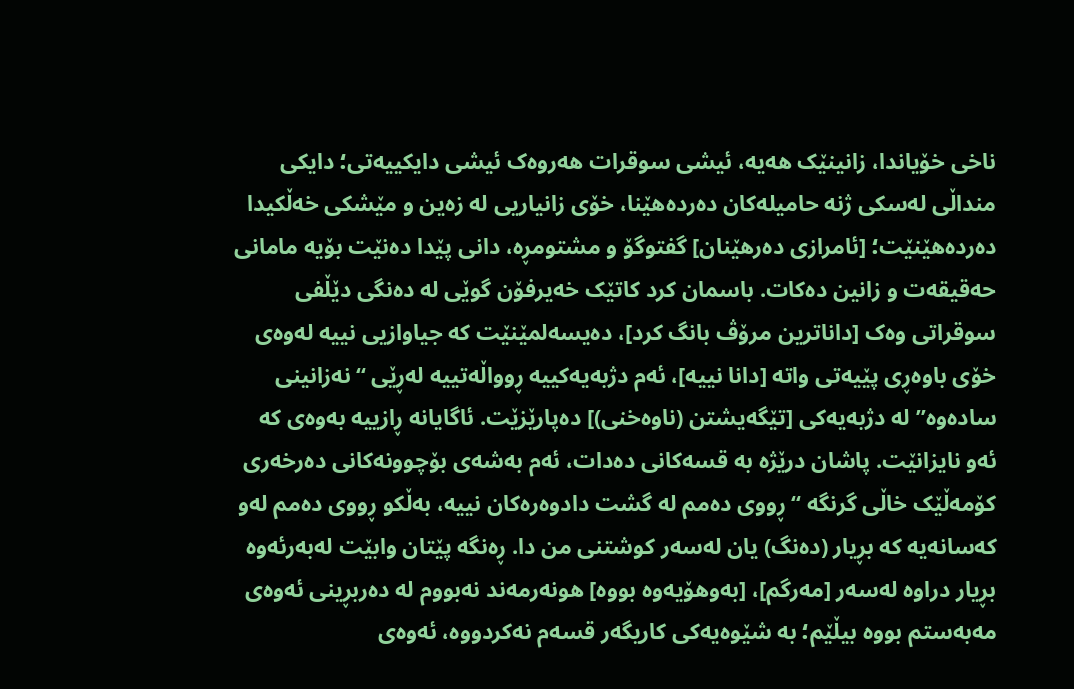ناخی خۆیاندا، زانینێک هەیە، ئیشی سوقرات هەروەک ئیشی دایکییەتی؛ دایکی منداڵی لەسکی ژنە حامیلەکان دەردەهێنا، خۆی زانیاریی لە زەین و مێشکی خەڵکیدا دەردەهێنێت؛ [ئامرازی دەرهێنان] گفتوگۆ و مشتومڕە، دانی پێدا دەنێت بۆیە مامانی حەقیقەت و زانین دەکات. باسمان کرد کاتێک خەیرفۆن گوێی لە دەنگی دێڵفی سوقراتی وەک [داناترین مرۆڤ بانگ کرد]، دەیسەلمێنێت کە جیاوازیی نییە لەوەی خۆی باوەڕی پێیەتی واتە [دانا نییە]، ئەم دژبەیەکییە ڕوواڵەتییە لەڕێی “نەزانینی سادەوە” لە دژبەیەکی [تێگەیشتن (ناوەخنی)] دەپارێزێت. ئاگایانە ڕازییە بەوەی کە ئەو نایزانێت. پاشان درێژە بە قسەکانی دەدات، ئەم بەشەی بۆچوونەکانی دەرخەری کۆمەڵێک خاڵی گرنگە “ڕووی دەمم لە گشت دادوەرەکان نییە، بەڵکو ڕووی دەمم لەو کەسانەیە کە بڕیار (دەنگ) یان لەسەر کوشتنی من دا. ڕەنگە پێتان وابێت لەبەرئەوە بڕیار دراوە لەسەر [مەرگم]، [بەوهۆیەوە بووە] هونەرمەند نەبووم لە دەربڕینی ئەوەی مەبەستم بووە بیڵێم؛ بە شێوەیەکی کاریگەر قسەم نەکردووە، ئەوەی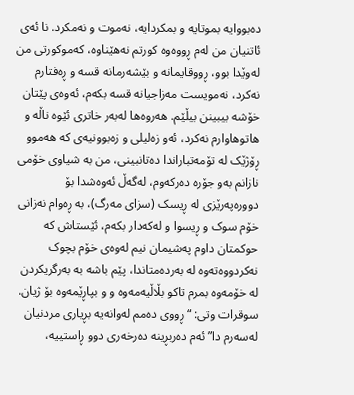دەبووایە بموتایە و بمکردایە، نەموت و نەمکرد. نا ئەی ئاتنیان من لەم ڕووەوە کورتم نەهێناوە، کەموکورتی من لەوێدا بوو، ڕووقایمانە و بێشەرمانە قسە و ڕەفتارم نەکرد، نەمویست مەزاجیانە قسە بکەم، ئەوەی پێتان خۆشە بیبینن بیڵێم. هەروەها لەبەر خاتری ئێوە ناڵە و هاتوهاوارم نەکرد، ئەو زەلیلی و زەبوونیەی کە هەموو ڕۆژێک لە تۆمەتباراندا دەتانبینی، من بە شیاوی خۆمی نازانم بەو جۆرە دەرکەوم، لەگەڵ ئەوەشدا بۆ دوورەپەرێزی لە ڕیسک (سزای مەرگ)، بە ڕەوام نەزانی خۆم سوک و ڕیسوا و لەکەدار بکەم، ئێستاش کە حوکمتان داوم پەشیمان نیم لەوەی خۆم بچوک نەکردووەتەوە لە بەردەمتاندا، پێم باشە بە بەرگریکردن لە خۆمەوە بمرم تاکو بڵاڵیەمەوە و و بپاڕێمەوە بۆ ژیان. سوقرات وتی: “ڕووی دەمم لەوانەیە بڕیاری مردنیان لەسەرم دا” ئەم دەربڕینە دەرخەری دوو ڕاستییە،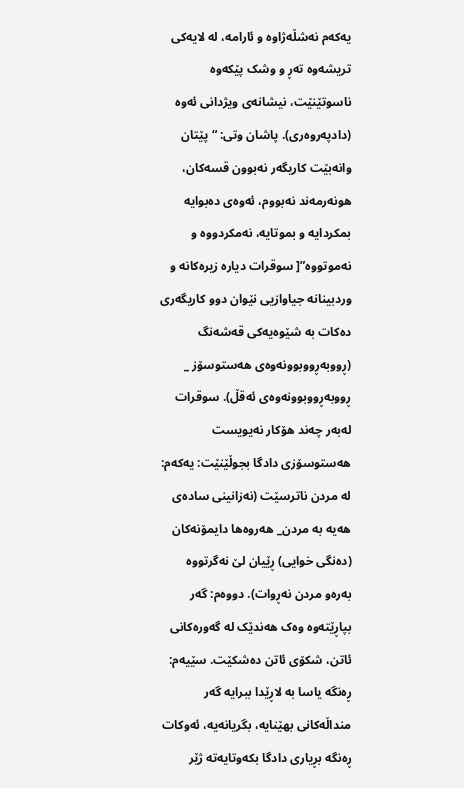یەکەم نەشڵەژاوە و ئارامە، لە لایەکی تریشەوە تەڕ و وشک پێکەوە ناسوتێنێت، نیشانەی ویژدانی ئەوە (دادپەروەری). پاشان وتی: “پێتان وانەبێت کاریگەر نەبوون قسەکان، هونەرمەند نەبووم، ئەوەی دەبوایە بمکردایە و بموتایە، نەمکردووە و نەموتووە”[ سوقرات دیارە زیرەکانە و وردبینانە جیاوازیی نێوان دوو کاریگەری دەکات بە شێوەیەکی قەشەنگ (ڕووبەڕووبوونەوەی هەستوسۆز _ ڕووبەڕووبوونەوەی ئەقڵ). سوقرات لەبەر چەند هۆکار نەیویست هەستوسۆزی دادگا بجوڵێنێت: یەکەم: لە مردن ناترسێت (نەزانینی سادەی هەیە بە مردن_ هەروەها دایمۆنەکان (دەنگی خوایی) ڕێیان لێ نەگرتووە بەرەو مردن نەڕوات). دووەم: گەر بپاڕێتەوە وەک هەندێک لە گەورەکانی ئاتن، شکۆی ئاتن دەشکێت. سێیەم: ڕەنگە یاسا بە لاڕێدا ببرایە گەر منداڵەکانی بهێنایە، بگریانەیە، ئەوکات ڕەنگە بڕیاری دادگا بکەوتایەتە ژێر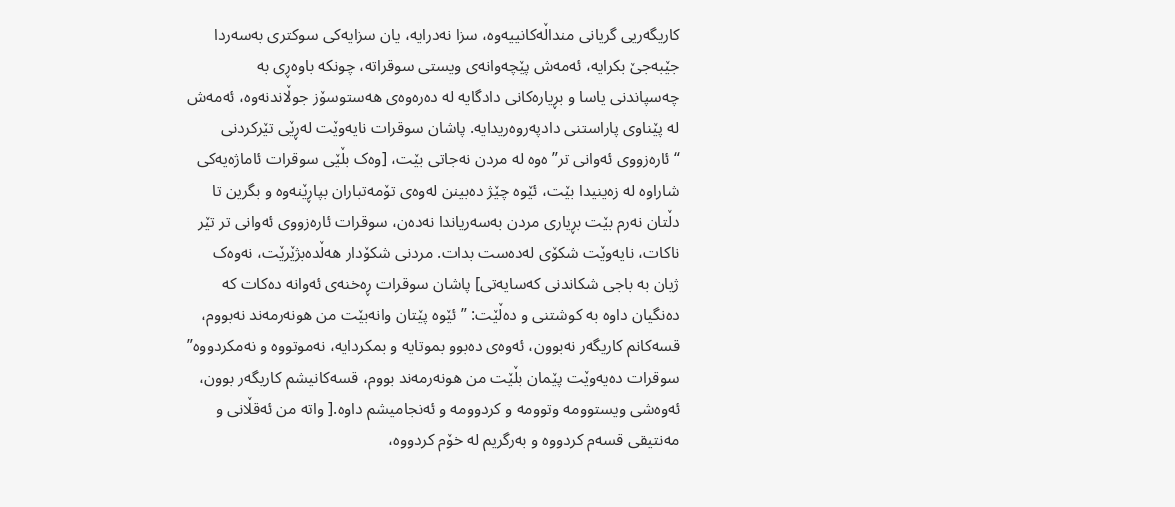کاریگەریی گریانی منداڵەکانییەوە، سزا نەدرایە، یان سزایەکی سوکتری بەسەردا جێبەجێ بکرایە، ئەمەش پێچەوانەی ویستی سوقراتە، چونکە باوەڕی بە چەسپاندنی یاسا و بڕیارەکانی دادگایە لە دەرەوەی هەستوسۆز جوڵاندنەوە، ئەمەش لە پێناوی پاراستنی دادپەروەریدایە. پاشان سوقرات نایەوێت لەڕێی تێرکردنی “ئارەزووی ئەوانی تر” ەوە لە مردن نەجاتی بێت، [وەک بڵێی سوقرات ئاماژەیەکی شاراوە لە زەینیدا بێت، ئێوە چێژ دەبینن لەوەی تۆمەتباران بپاڕێنەوە و بگرین تا دڵتان نەرم بێت بڕیاری مردن بەسەریاندا نەدەن، سوقرات ئارەزووی ئەوانی تر تێر ناکات، نایەوێت شکۆی لەدەست بدات. مردنی شکۆدار هەڵدەبژێرێت، نەوەک ژیان بە باجی شکاندنی کەسایەتی] پاشان سوقرات ڕەخنەی ئەوانە دەکات کە دەنگیان داوە بە کوشتنی و دەڵێت: ” ئێوە پێتان وانەبێت من هونەرمەند نەبووم، قسەکانم کاریگەر نەبوون، ئەوەی دەبوو بموتایە و بمکردایە، نەموتووە و نەمکردووە” سوقرات دەیەوێت پێمان بڵێت من هونەرمەند بووم، قسەکانیشم کاریگەر بوون، ئەوەشی ویستوومە وتوومە و کردوومە و ئەنجامیشم داوە.[ واتە من ئەقڵانی و مەنتیقی قسەم کردووە و بەرگریم لە خۆم کردووە،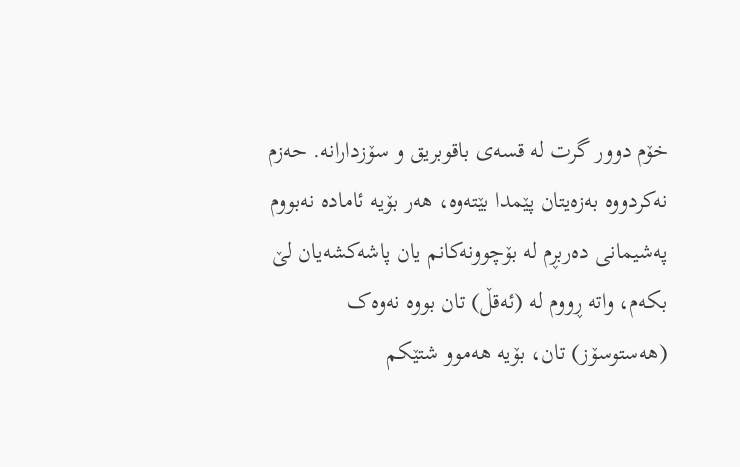خۆم دوور گرت لە قسەی باقوبریق و سۆزدارانە. حەزم نەکردووە بەزەیتان پێمدا بێتەوە، هەر بۆیە ئامادە نەبووم پەشیمانی دەربڕم لە بۆچوونەکانم یان پاشەکشەیان لێ بکەم، واتە ڕووم لە (ئەقڵ) تان بووە نەوەک (هەستوسۆز) تان، بۆیە هەموو شتێکم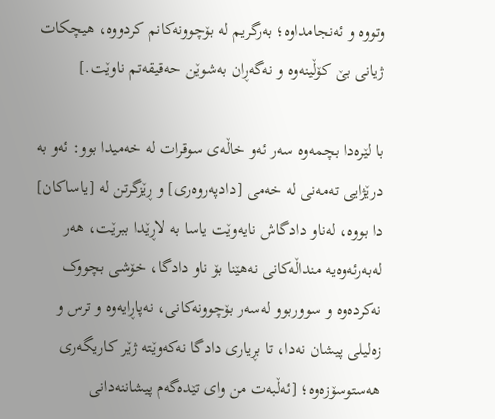وتووە و ئەنجامداوە؛ بەرگریم لە بۆچوونەکانم کردووە، هیچکات ژیانی بێ کۆڵینەوە و نەگەڕان بەشوێن حەقیقەتم ناوێت.]

با لێرەدا بچمەوە سەر ئەو خاڵەی سوقرات لە خەمیدا بوو: ئەو بە درێژایی تەمەنی لە خەمی [دادپەروەری] و ڕێزگرتن لە [یاساکان] دا بووە، لەناو دادگاش نایەوێت یاسا بە لاڕێدا ببرێت، هەر لەبەرئەوەیە منداڵەکانی نەهێنا بۆ ناو دادگا، خۆشی بچووک نەکردەوە و سووربوو لەسەر بۆچوونەکانی، نەپاڕایەوە و ترس و زەلیلی پیشان نەدا، تا بڕیاری دادگا نەکەوێتە ژێر کاریگەری هەستوسۆزەوە؛ [ئەڵبەت من وای تێدەگەم پیشاننەدانی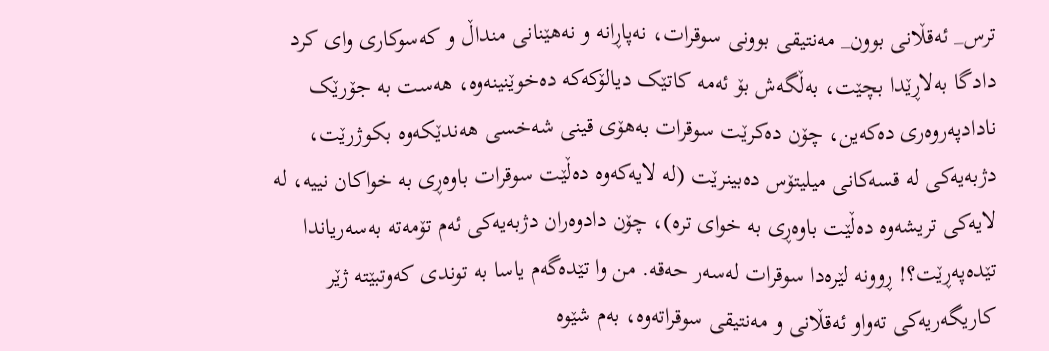ترس_ ئەقڵانی بوون_ مەنتیقی بوونی سوقرات، نەپاڕانە و نەهێنانی منداڵ و کەسوکاری وای کرد دادگا بەلاڕێدا بچێت، بەڵگەش بۆ ئەمە کاتێک دیالۆکەکە دەخوێنینەوە، هەست بە جۆرێک نادادپەروەری دەکەین، چۆن دەکرێت سوقرات بەهۆی قینی شەخسی هەندێکەوە بکوژرێت، دژبەیەکی لە قسەکانی میلیتۆس دەبینرێت (لە لایەکەوە دەڵێت سوقرات باوەڕی بە خواکان نییە، لە لایەکی تریشەوە دەڵێت باوەڕی بە خوای ترە)، چۆن دادوەران دژبەیەکی ئەم تۆمەتە بەسەریاندا تێدەپەڕێت؟! ڕوونە لێرەدا سوقرات لەسەر حەقە. من وا تێدەگەم یاسا بە توندی کەوتبێتە ژێر کاریگەریەکی تەواو ئەقڵانی و مەنتیقی سوقراتەوە، بەم شێوە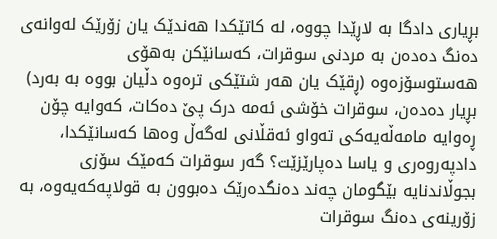بڕیاری دادگا بە لاڕێدا چووە، لە کاتێکدا هەندێک یان زۆرێک لەوانەی دەنگ دەدەن بە مردنی سوقرات، کەسانێکن بەهۆی هەستوسۆزەوە (ڕقێک یان هەر شتێکی ترەوە دڵیان بووە بە بەرد) بڕیار دەدەن، سوقرات خۆشی ئەمە درک پێ دەکات، کەوایە چۆن ڕەوایە مامەڵەیەکی تەواو ئەقڵانی لەگەڵ وەها کەسانێکدا، دادپەروەری و یاسا دەپارێزێت؟ گەر سوقرات کەمێک سۆزی بجوڵاندنایە بێگومان چەند دەنگدەرێک دەبوون بە قولاپەکەیەوە، بە زۆرینەی دەنگ سوقرات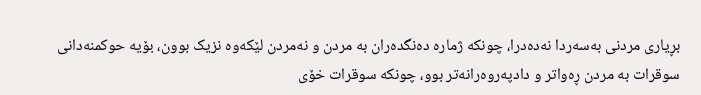بڕیاری مردنی بەسەردا نەدەدرا، چونکە ژمارە دەنگدەران بە مردن و نەمردن لێکەوە نزیک بوون، بۆیە حوکمنەدانی سوقرات بە مردن ڕەواتر و دادپەروەرانەتر بوو، چونکە سوقرات خۆی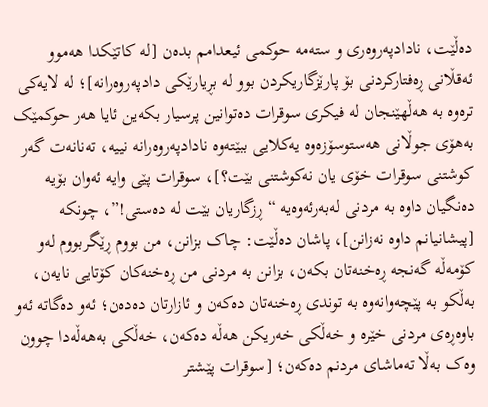دەڵێت، نادادپەروەری و ستەمە حوکمی ئیعدامم بدەن [لە کاتێکدا هەموو ئەقڵانی ڕەفتارکردنی بۆ پارێزگاریکردن بوو لە بڕیارێکی دادپەروەرانە]؛ لە لایەکی ترەوە بە هەڵهێنجان لە فیکری سوقرات دەتوانین پرسیار بکەین ئایا هەر حوکمێک بەهۆی جوڵانی هەستوسۆزەوە یەکلایی ببێتەوە نادادپەروەرانە نییە، تەنانەت گەر کوشتنی سوقرات خۆی یان نەکوشتنی بێت؟]، سوقرات پێی وایە ئەوان بۆیە دەنگیان داوە بە مردنی لەبەرئەوەیە “ڕزگاریان بێت لە دەستی!”، چونکە [پیشانیانم داوە نەزانن]، پاشان دەڵێت: چاک بزانن، من بووم ڕێگربووم لەو کۆمەڵە گەنجە ڕەخنەتان بکەن، بزانن بە مردنی من ڕەخنەکان کۆتایی نایەن، بەڵکو بە پێچەوانەوە بە توندی ڕەخنەتان دەکەن و ئازارتان دەدەن؛ ئەو دەگاتە ئەو باوەڕەی مردنی خێرە و خەڵکی خەریکن هەڵە دەکەن، خەڵکی بەهەڵەدا چوون وەک بەڵا تەماشای مردنم دەکەن؛ [سوقرات پێشتر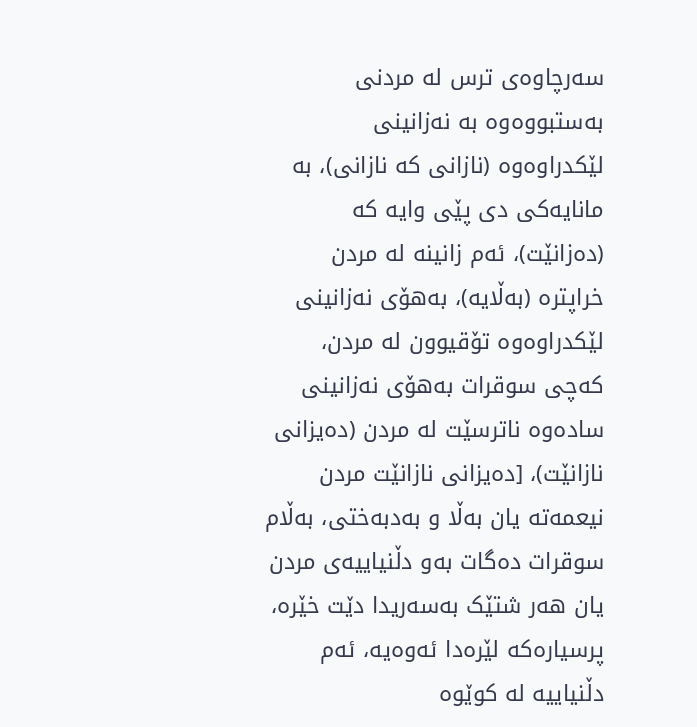سەرچاوەی ترس لە مردنی بەستبووەوە بە نەزانینی لێکدراوەوە (نازانی کە نازانی)، بە مانایەکی دی پێی وایە کە (دەزانێت)، ئەم زانینە لە مردن خراپترە (بەڵایە)، بەهۆی نەزانینی لێکدراوەوە تۆقیوون لە مردن، کەچی سوقرات بەهۆی نەزانینی سادەوە ناترسێت لە مردن (دەیزانی نازانێت)، [دەیزانی نازانێت مردن نیعمەتە یان بەڵا و بەدبەختی، بەڵام سوقرات دەگات بەو دڵنیاییەی مردن یان هەر شتێک بەسەریدا دێت خێرە، پرسیارەکە لێرەدا ئەوەیە، ئەم دڵنیاییە لە کوێوە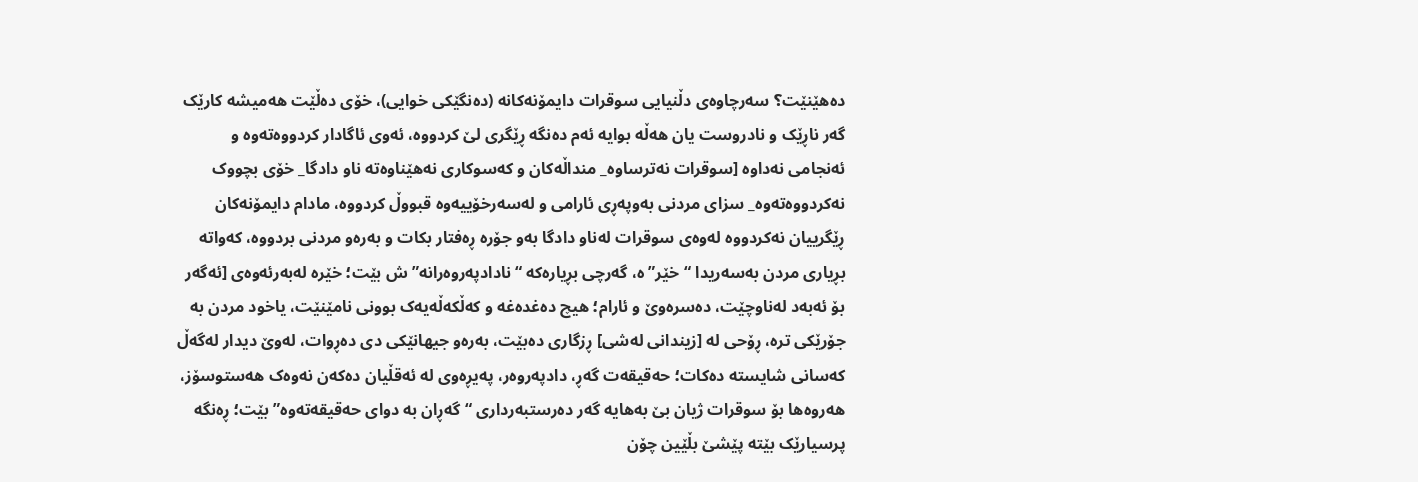دەهێنێت؟ سەرچاوەی دڵنیایی سوقرات دایمۆنەکانە (دەنگێکی خوایی)، خۆی دەڵێت هەمیشە کارێک گەر ناڕێک و نادروست یان هەڵە بوایە ئەم دەنگە ڕێگری لێ کردووە، ئەوی ئاگادار کردووەتەوە و ئەنجامی نەداوە [سوقرات نەترساوە_ منداڵەکان و کەسوکاری نەهێناوەتە ناو دادگا_ خۆی بچووک نەکردووەتەوە_ سزای مردنی بەوپەڕی ئارامی و لەسەرخۆییەوە قبووڵ کردووە، مادام دایمۆنەکان ڕێگرییان نەکردووە لەوەی سوقرات لەناو دادگا بەو جۆرە ڕەفتار بکات و بەرەو مردنی بردووە، کەواتە بڕیاری مردن بەسەریدا “خێر” ە، گەرچی بڕیارەکە “نادادپەروەرانە” ش بێت؛ خێرە لەبەرئەوەی [ئەگەر بۆ ئەبەد لەناوچێت، دەسرەوێ و ئارام؛ هیچ دەغدەغە و کەڵکەڵەیەک بوونی نامێنێت، یاخود مردن بە جۆرێکی ترە، ڕۆحی لە [زیندانی لەشی] ڕزگاری دەبێت، بەرەو جیهانێکی دی دەڕوات، لەوێ دیدار لەگەڵ کەسانی شایستە دەکات؛ حەقیقەت گەڕ، دادپەروەر، پەیڕەوی لە ئەقڵیان دەکەن نەوەک هەستوسۆز، هەروەها بۆ سوقرات ژیان بێ بەهایە گەر دەرستبەرداری “گەڕان بە دوای حەقیقەتەوە” بێت؛ ڕەنگە پرسیارێک بێتە پێشێ بڵێین چۆن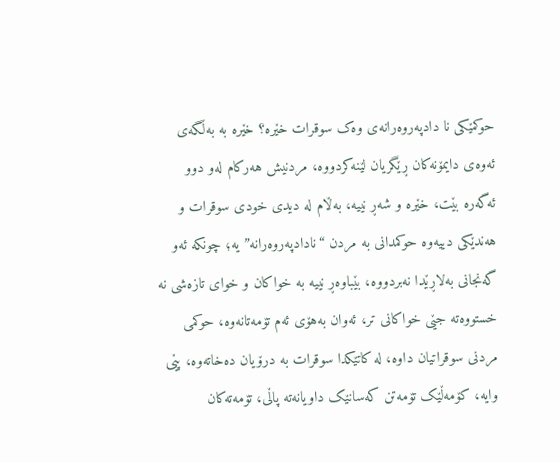حوکمێکی نا دادپەروەرانەی وەک سوقرات خێرە؟ خێرە بە بەڵگەی ئەوەی دایمۆنەکان ڕێگریان لێنەکردووە، مردنیش هەرکام لەو دوو ئەگەرە بێت، خێرە و شەڕ نییە، بەڵام لە دیدی خودی سوقرات و هەندێکی دییەوە حوکمدانی بە مردن “نادادپەروەرانە” یە؛ چونکە ئەو گەنجانی بەلاڕێدا نەبردووە، بێباوەڕ نییە بە خواکان و خوای تازەشی نە خستووەتە جێی خواکانی تر، ئەوان بەهۆی ئەم تۆمەتانەوە، حوکمی مردنی سوقراتیان داوە، لە کاتێکدا سوقرات بە درۆیان دەخاتەوە، پێی وایە، کۆمەڵێک تۆمەتن کەسانێک داویانەتە پاڵی، تۆمەتەکان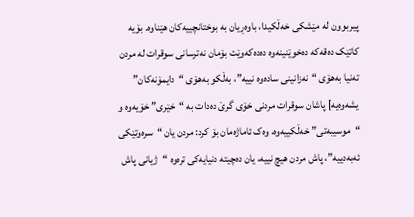پیربوون لە مێشکی خەڵکیدا، باوەڕیان بە بوختانچییەکان هێناوە. بۆیە کاتێک دەقەکە دەخوێنینەوە دەدەکەوێت بۆمان نەترسانی سوقرات لە مردن تەنیا بەهۆی “نەزانینی سادەوە نییە”، بەڵکو بەهۆی “دایمۆنەکان” یشەوەیە] پاشان سوقرات مردنی خۆی گرێ دەدات بە “خێری” خۆیەوە و “موسیبەتی” خەڵکییەوە، وەک ئاماژەمان بۆ کرد: مردن یان “سرەوتێکی ئەبەدییە”، پاش مردن هیچ نییە، یان دەچیتە دنیایەکی ترەوە “ژیانی پاش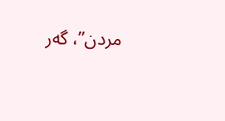مردن”، گەر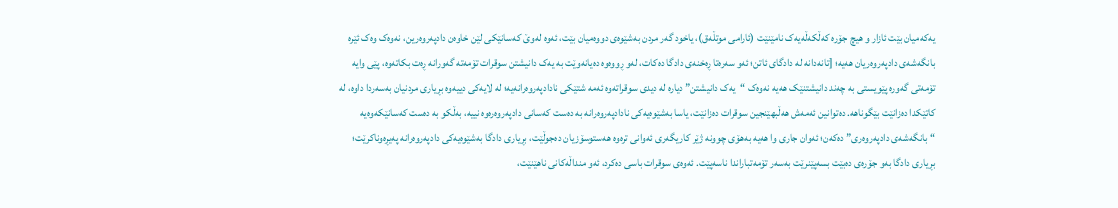یەکەمیان بێت ئازار و هیچ جۆرە کەڵکەڵەیەک نامێنێت (ئارامی موتڵەق)، یاخود گەر مردن بەشێوەی دووەمیان بێت، ئەوە لەوێ کەسانێکی لێن خاوەن دادپەروەرین، نەوەک وەک ئێرە بانگەشەی دادپەروەریان هەیە؛ [تانەدانە لە دادگای ئاتن؛ ئەو سەرەتا ڕەخنەی دادگا دەکات، لەو ڕووەوە دەیانەوێت بە یەک دانیشتن سوقرات تۆمەتە گەورانە ڕەت بکاتەوە، پێی وایە تۆمەتی گەورە پێویستی بە چەند دانیشتنێک هەیە نەوەک “یەک دانیشتن” دیارە لە دیدی سوقراتەوە ئەمە شتێکی نادادپەروەرانەیە؛ لە لایەکی دییەوە بڕیاری مردنیان بەسەردا داوە، لە کاتێکدا دەزانێت بێگوناهە. دەتوانین ئەمەش هەڵبهێنجین سوقرات دەزانێت، یاسا بەشێوەیەکی نادادپەروەرانە بە دەست کەسانی دادپەروەرەوە نییە، بەڵکو بە دەست کەسانێکەوەیە “بانگەشەی دادپەروەری” دەکەن؛ ئەوان جاری وا هەیە بەهۆی چوونە ژێر کاریگەری ئەوانی ترەوە هەستوسۆزیان دەجوڵێت، بڕیاری دادگا بەشێوەیەکی دادپەروەرانە پەیڕەوناکرێت؛ بڕیاری دادگا بەو جۆرەی دەبێت بسەپێنرێت بەسەر تۆمەتباراندا ناسەپێت. ئەوەی سوقرات باسی دەکرد، ئەو منداڵەکانی ناهێنێت،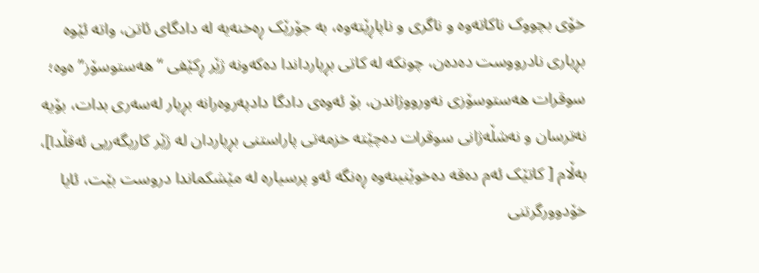خۆی بچووک ناکاتەوە و ناگری و ناپاڕێتەوە، بە جۆرێک ڕەخنەیە لە دادگای ئاتن، واتە ئێوە بڕیاری نادرووست دەدەن، چونکە لە کاتی بڕیارداندا دەکەونە ژێر ڕکێفی “هەستوسۆز” ەوە؛ سوقرات هەستوسۆزی نەورووژاندن، بۆ ئەوەی دادگا دادپەروەرانە بڕیار لەسەری بدات، بۆیە نەترسان و نەشڵەژانی سوقرات دەچێتە خزمەتی پاراستنی بڕیاردان لە ژێر کاریگەریی ئەقڵدا]، بەڵام [ کاتێک ئەم دەقە دەخوێنینەوە ڕەنگە ئەو پرسیارە لە مێشکماندا دروست بێت، ئایا خۆدوورگرتنی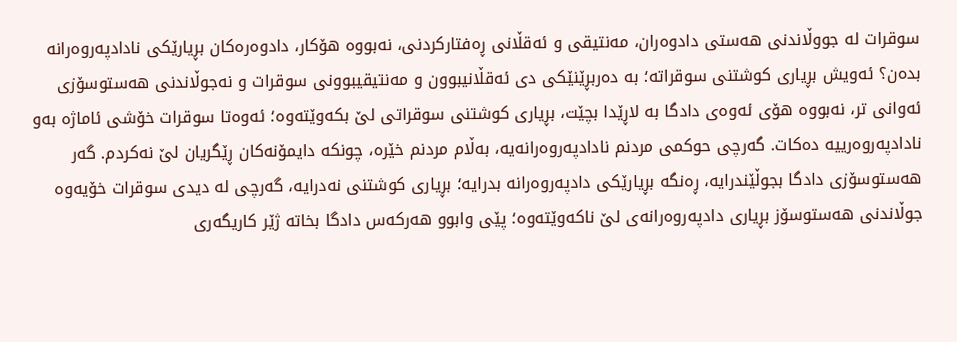سوقرات لە جووڵاندنی هەستی دادوەران، مەنتیقی و ئەقڵانی ڕەفتارکردنی، نەبووە هۆکار، دادوەرەکان بڕیارێکی نادادپەروەرانە بدەن؟ ئەویش بڕیاری کوشتنی سوقراتە؛ بە دەربڕێنێکی دی ئەقڵانیبوون و مەنتیقیبوونی سوقرات و نەجوڵاندنی هەستوسۆزی ئەوانی تر، نەبووە هۆی ئەوەی دادگا بە لاڕێدا بچێت، بڕیاری کوشتنی سوقراتی لێ بکەوێتەوە؛ ئەوەتا سوقرات خۆشی ئاماژە بەو نادادپەروەرییە دەکات. گەرچی حوکمی مردنم نادادپەروەرانەیە، بەڵام مردنم خێرە، چونکە دایمۆنەکان ڕێگریان لێ نەکردم. گەر هەستوسۆزی دادگا بجوڵێندرایە، ڕەنگە بڕیارێکی دادپەروەرانە بدرایە؛ بڕیاری کوشتنی نەدرایە، گەرچی لە دیدی سوقرات خۆیەوە جوڵاندنی هەستوسۆز بڕیاری دادپەروەرانەی لێ ناکەوێتەوە؛ پێی وابوو هەرکەس دادگا بخاتە ژێر کاریگەری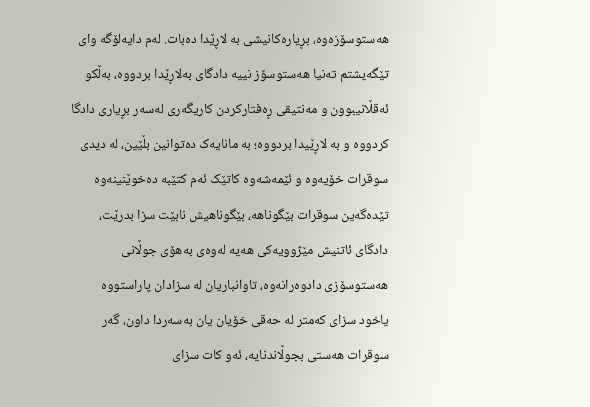هەستوسۆزەوە، بڕیارەکانیشی بە لاڕێدا دەبات. لەم دایەلۆگە وای تێگەیشتم تەنیا هەستوسۆز نییە دادگای بەلاڕێدا بردووە، بەڵکو ئەقڵانیبوون و مەنتیقی ڕەفتارکردن کاریگەری لەسەر بڕیاری دادگا کردووە و بە لاڕێیدا بردووە؛ بە مانایەک دەتوانین بڵێین، لە دیدی سوقرات خۆیەوە و ئێمەشەوە کاتێک ئەم کتێبە دەخوێنینەوە تێدەگەین سوقرات بێگوناهە، بێگوناهیش نابێت سزا بدرێت، دادگای ئاتنیش مێژوویەکی هەیە لەوەی بەهۆی جوڵانی هەستوسۆزی دادوەرانەوە، تاوانباریان لە سزادان پاراستووە یاخود سزای کەمتر لە حەقی خۆیان یان بەسەردا داون، گەر سوقرات هەستی بجوڵاندنایە، ئەو کات سزای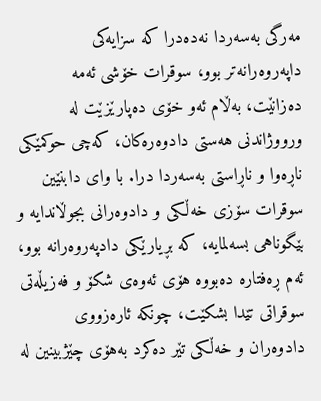مەرگی بەسەردا نەدەدرا کە سزایەکی داپەروەرانەتر بوو، سوقرات خۆشی ئەمە دەزانێت، بەڵام ئەو خۆی دەپارێزێت لە ورووژاندنی هەستی دادوەرەکان، کەچی حوکمێکی ناڕەوا و ناڕاستی بەسەردا درا. با وای دابنێین سوقرات سۆزی خەڵكی و دادوەرانی بجوڵاندایە و بێگوناهی بسەلمایە، کە بڕیارێکی دادپەروەرانە بوو، ئەم ڕەفتارە دەبووە هۆی ئەوەی شکۆ و فەزیڵەتی سوقراتی تێدا بشکێت، چونکە ئارەزووی دادوەران و خەڵکی تێر دەکرد بەهۆی چێژبینین لە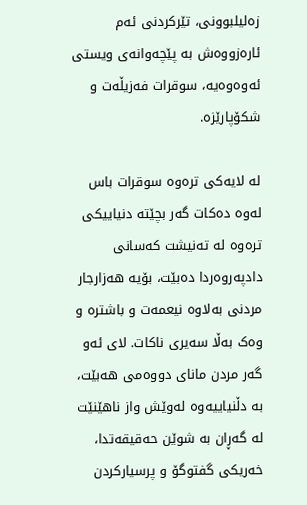زەلیلبوونی، تێرکردنی ئەم ئارەزووەش بە پێچەوانەی ویستی ئەوەوەیە، سوقرات فەزیڵەت و شکۆپارێزە.

لە لایەکی ترەوە سوقرات باس لەوە دەکات گەر بچێتە دنیاییکی ترەوە لە تەنیشت کەسانی دادپەروەردا دەبێت، بۆیە هەزارجار مردنی بەلاوە نیعمەت و باشترە و وەک بەڵا سەیری ناکات. لای ئەو گەر مردن مانای دووەمی هەبێت، بە دڵنیاییەوە لەوێش واز ناهێنێت لە گەڕان بە شوێن حەقیقەتدا، خەریکی گفتوگۆ و پرسیارکردن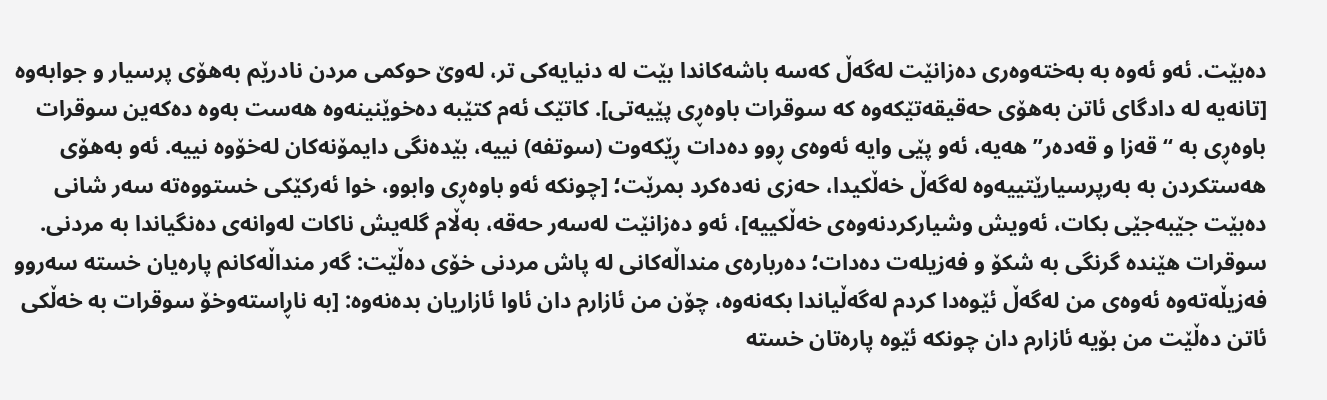دەبێت. ئەو ئەوە بە بەختەوەری دەزانێت لەگەڵ کەسە باشەکاندا بێت لە دنیایەکی تر، لەوێ حوکمی مردن نادرێم بەهۆی پرسیار و جوابەوە [تانەیە لە دادگای ئاتن بەهۆی حەقیقەتێکەوە کە سوقرات باوەڕی پێیەتی]. کاتێک ئەم کتێبە دەخوێنینەوە هەست بەوە دەکەین سوقرات باوەڕی بە “قەزا و قەدەر” هەیە، ئەو پێی وایە ئەوەی ڕوو دەدات ڕێکەوت (سوتفە) نییە، بێدەنگی دایمۆنەکان لەخۆوە نییە. ئەو بەهۆی هەستکردن بە بەرپرسیارێتییەوە لەگەڵ خەڵکیدا، حەزی نەدەکرد بمرێت؛ [چونکە ئەو باوەڕی وابوو، خوا ئەرکێکی خستووەتە سەر شانی دەبێت جێبەجێی بکات، ئەویش وشیارکردنەوەی خەڵکییە]، ئەو دەزانێت لەسەر حەقە، بەڵام گلەیش ناکات لەوانەی دەنگیاندا بە مردنی. سوقرات هێندە گرنگی بە شکۆ و فەزیلەت دەدات؛ دەربارەی منداڵەکانی لە پاش مردنی خۆی دەڵێت: گەر منداڵەکانم پارەیان خستە سەروو فەزیڵەتەوە ئەوەی من لەگەڵ ئێوەدا کردم لەگەڵیاندا بکەنەوە، چۆن من ئازارم دان ئاوا ئازاریان بدەنەوە: [بە ناڕاستەوخۆ سوقرات بە خەڵکی ئاتن دەڵێت من بۆیە ئازارم دان چونکە ئێوە پارەتان خستە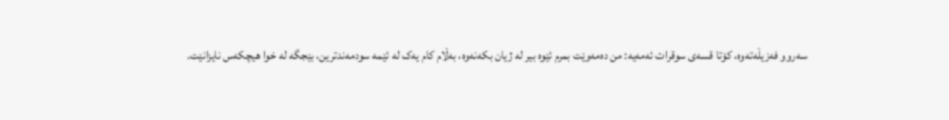سەروو فەزیڵەتەوە، کۆتا قسەی سوقرات ئەمەیە: من دەمەوێت بمرم ئێوە بیر لە ژیان بکەنەوە، بەڵام کام یەک لە ئێمە سودمەندترین، بێجگە لە خوا هیچکەس نایزانێت.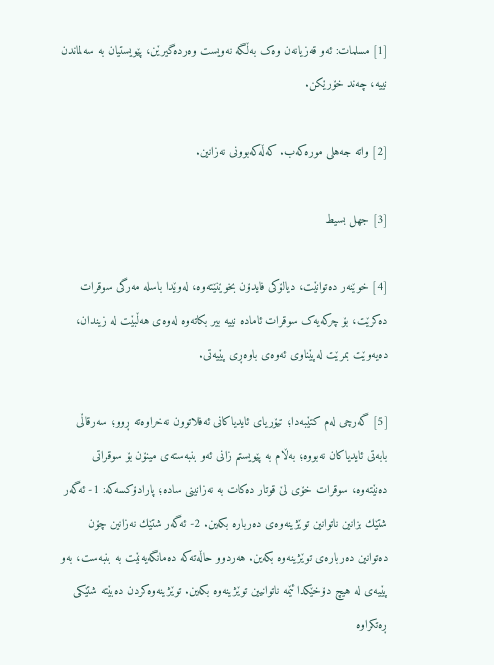[1] مسلمات: ئەو قەزیانەن وەک بەڵگە نەویست وەردەگیرێن، پێویستیان بە سەلماندن نییە، چەند خۆرێکن.

[2] واتە جەهلی مورەکەب. کەڵەکەبوونی نەزانین.

[3] جهل بسیط

[4] خوێنەر دەتوانێت، دیالۆکی فایدۆن بخوێنێتەوە، لەوێدا باسلە مەرگی سوقرات دەکرێت، بۆ چرکەیەک سوقرات ئامادە نییە بیر بکاتەوە لەوەی هەڵبێت لە زیندان، دەیەوێت بمرێت لەپێناوی ئەوەی باوەڕی پێیەتی.

[5] گەرچی لەم کتێبەدا؛ تیۆریای ئایدیاکانی ئەفلاتوون نەخراوەتە ڕوو؛ سەرقاڵی بابەتی ئایدیاکان نەبووە؛ بەڵام بە پێویستم زانی ئەو بنبەستەی مینۆن بۆ سوقراتی دەنێتەوە، سوقرات خۆی لێ قوتار دەکات بە نەزانینی سادە؛ پارادۆكسه‌كه‌: 1- ئه‌گه‌ر شتێك بزانین ناتوانین توێژینه‌وه‌ى ده‌رباره‌ بكه‌ین. 2- ئه‌گه‌ر شتێك نه‌زانین چۆن ده‌توانین ده‌رباره‌ى توێژینه‌وه‌ بكه‌ین. هه‌ردوو حاڵه‌ته‌كه‌ ده‌مانگه‌یه‌نێت به‌ بنبه‌ست، به‌و پێیه‌ى له‌ هیچ دۆخێكدا ئێمه‌ ناتوانیین توێژینه‌وه‌ بكه‌ین. توێژینه‌وه‌كردن ده‌بێته‌ شتێكى ڕه‌تكراوه‌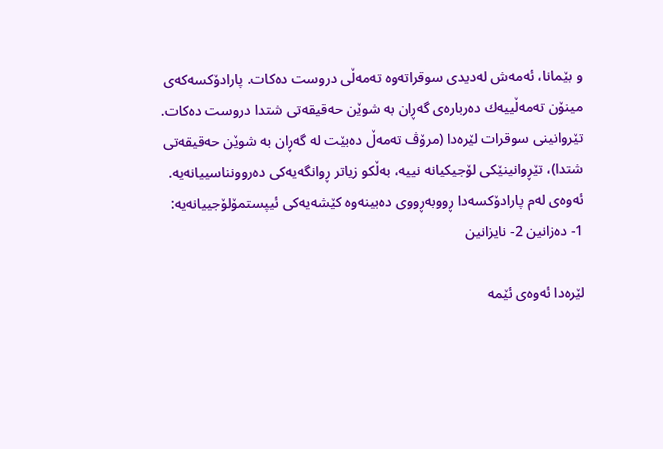و بێمانا، ئه‌مه‌ش له‌دیدى سوقراته‌وه‌ ته‌مه‌ڵى دروست ده‌كات. پارادۆكسه‌كه‌ى مینۆن ته‌مه‌ڵییه‌ك ده‌رباره‌ى گه‌ڕان به‌ شوێن حه‌قیقه‌تى شتدا دروست ده‌كات. تێروانینى سوقرات لێره‌دا (مرۆڤ ته‌مه‌ڵ ده‌بێت له‌ گه‌ڕان به‌ شوێن حه‌قیقه‌تى شتدا)، تێڕوانینێكى لۆجیكیانه‌ نییه،‌ به‌ڵكو زیاتر ڕوانگه‌یه‌كى ده‌روونناسییانه‌یه‌. ئه‌وه‌ى له‌م پارادۆكسه‌دا ڕووبه‌ڕووى ده‌بینه‌وه‌ كێشه‌یه‌كى ئیپستمۆلۆجییانه‌یه‌: 1- ده‌زانین 2- نایزانین

لێره‌دا ئه‌وه‌ى ئێمه‌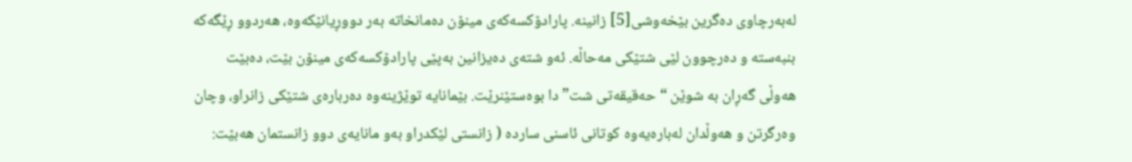له‌به‌رچاوى ده‌گرین بێخه‌وشى[5] زانینه‌. پارادۆكسه‌كه‌ى مینۆن ده‌مانخاته‌ به‌ر دووڕیانێكه‌وه‌، هه‌ردوو ڕێگه‌كه‌ بنبه‌سته‌ و ده‌رچوون لێى شتێكى مه‌حاڵە. ئه‌و شته‌ى ده‌یزانین به‌پێى پارادۆكسه‌كه‌ى مینۆن بێت، ده‌بێت هه‌وڵى گه‌ڕان به ‌شوێن “حه‌قیقه‌تى شت” دا بوه‌ستێنرێت. بێمانایه‌ توێژینه‌وه‌ ده‌رباره‌ى شتێكى زانراو، وچان وه‌رگرتن و هه‌وڵدان له‌باره‌یه‌وه‌ کوتانی ئاسنى ساردە ( زانستی لێکدراو‌ به‌و مانایه‌ى دوو زانستمان هه‌بێت: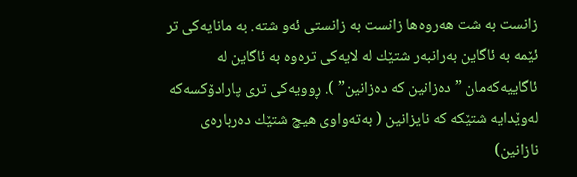زانست به‌ شت هه‌روه‌ها زانست به‌ زانستی ئه‌و شته‌. به‌ مانایه‌كى تر ئێمه‌ به‌ ئاگاین به‌رانبه‌ر شتێك له ‌لایه‌كى تره‌وه‌ به‌ ئاگاین له‌ ئاگاییه‌كه‌مان ” ده‌زانین كه‌ ده‌زانین” ). ڕوویه‌كى ترى پارادۆكسه‌كه‌ له‌وێدایه‌ شتێكه‌ كه‌ نایزانین ( به‌ته‌واوى هیچ شتێك ده‌رباره‌ى نازانین)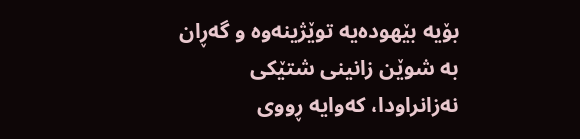بۆیه‌ بێهوده‌یه‌ توێژینه‌وه‌ و گه‌ڕان به‌ شوێن زانینى شتێكى نه‌زانراودا، كه‌وایه‌ ڕووى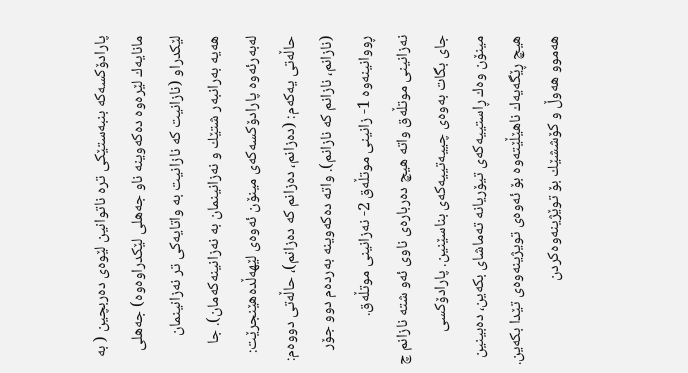پارادۆكسه‌كه‌ بنبه‌ستێكى تره‌ ناتوانین لێوه‌ى ده‌ربچین ( به‌ مانایه‌ك لێره‌وه‌ ده‌كه‌وینه‌ ناو جه‌هلى لێکدرا‌و‌ەوە) جه‌هلى لێکدراو (نازانیت كه‌ نازانیت به‌ واتایه‌كى تر نه‌زانینمان هه‌یه‌ به‌رانبه‌ر شتێك و نه‌زانینمان به‌ نه‌زانینه‌كه‌مان). جا له‌به‌رئه‌وه‌ پارادۆكسه‌كه‌ى مینۆن ئه‌وه‌ى لێهه‌ڵده‌هێنجرێت: حاڵه‌تى یه‌كه‌م: (ده‌زانم، ده‌زانم كه‌ ده‌زانم)، حاڵه‌تى دووه‌م: (نازانم، نازانم كه‌ نازانم). واته‌ ده‌كه‌وینه‌ به‌رده‌م دوو جۆر ڕووانینه‌وه‌ 1- زانینى موتڵه‌ق 2- نه‌زانینى موتڵه‌ق. نه‌زانینى موتڵه‌ق واته‌ هیچ ده‌رباره‌ى ناوى ئه‌و شته‌ نازانم چ جاى بگات به‌وه‌ى چییه‌تییه‌كه‌ى بناسێنین. پارادۆكسى مینۆن وه‌ك ڕاستییه‌كه‌ى تیۆریانه‌ ته‌ماشاى بكه‌ین، ده‌بینین هیچ ڕێگه‌یه‌ك ناهێڵێته‌وه‌ بۆ ئه‌وه‌ى تویژینه‌وه‌ى تێدا بكه‌ین. هه‌موو هه‌وڵ و كۆششێك بۆ توێژینه‌وه‌كردن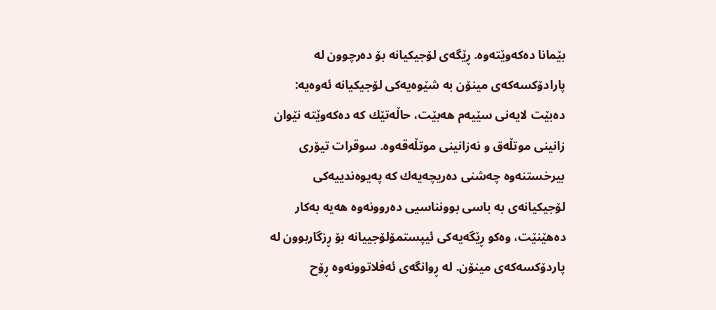بێمانا ده‌كه‌وێته‌وه‌. ڕێگه‌ى لۆجیكیانه‌ بۆ ده‌رچوون له‌ پارادۆكسه‌كه‌ى مینۆن به‌ شێوه‌یه‌كى لۆجیكیانه‌ ئه‌وه‌یه‌: ده‌بێت لایه‌نى سێیه‌م هه‌بێت، حاڵه‌تێك كه‌ ده‌كه‌وێته‌ نێوان زانینى موتڵه‌ق و نه‌زانینى موتڵه‌قه‌وه‌. سوقرات تیۆرى بیرخستنه‌وه‌ چه‌شنى ده‌ریچه‌یه‌ك كه‌ په‌یوه‌ندییه‌كى لۆجیكیانه‌ى به‌ باسى بوونناسیى ده‌روونه‌وه‌ هه‌یه‌ به‌كار ده‌هێنێت، وەکو ڕێگه‌یه‌كى ئیپستمۆلۆجییانه‌ بۆ ڕزگاربوون له‌ پاردۆكسه‌كه‌ى مینۆن. له‌ ڕوانگه‌ى ئه‌فلاتوونه‌وه‌ ڕۆح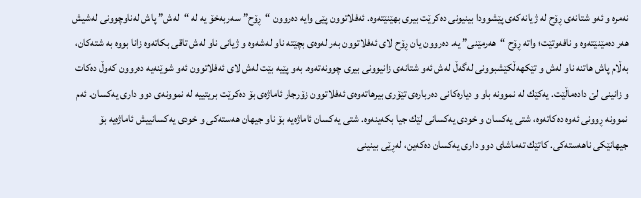نه‌مره‌ و ئه‌و شتانه‌ى ڕۆح له‌ ژیانه‌كه‌ى پێشوودا بینیونى ده‌كرێت بیرى بهێنێته‌وه‌. ئه‌فلاتوون پێی وایه‌ ده‌روون “ڕۆح” سه‌ربه‌خۆ یه‌ له‌ “له‌ش” پاش له‌ناوچوونى له‌شیش هه‌ر ده‌مێنێته‌وه‌ و نافه‌وتێت؛ واتە ڕۆح “هەرمێنی” یە. ده‌روون یان ڕۆح لاى ئه‌فلاتوون به‌ر له‌وه‌ى بچێته‌ ناو له‌شه‌وه‌ و ژیانى ناو له‌ش تاقی بكاته‌وه‌ زانا بووه‌ به‌ شته‌كان، به‌ڵام پاش هاتنه‌ ناو له‌ش و تێكهه‌ڵكێشبوونى له‌گه‌ڵ له‌ش ئه‌و شتانه‌ى زانیوونى بیرى چوونه‌ته‌وه‌. به‌و پێیه‌ بێت له‌ش لاى ئه‌فلاتوون ئه‌و شوێنه‌یه‌ ده‌روون كه‌وڵ ده‌كات و زانینى لێ داده‌ماڵێت. یه‌كێك له‌ نموونه‌ باو و دیاره‌كانى ده‌رباره‌ى تێۆرى بیرهاته‌وه‌ى ئه‌فلاتوون زۆرجار ئاماژه‌ى بۆ ده‌كرێت بریتییه‌ له‌ نموونه‌ى دوو دارى یه‌كسان. ئه‌م نموونه‌ ڕوونى ئه‌وه‌ ده‌كاته‌وه‌، شتى یه‌كسان و خودى یه‌كسانى لێك جیا بكه‌ینه‌وه‌. شتى یه‌كسان ئاماژه‌یه‌ بۆ ناو جیهان هه‌سته‌كى و خودى یه‌كسانییش ئاماژه‌یه‌ بۆ جیهانێكى ناهه‌سته‌كى. كاتێك ته‌ماشاى دوو دارى یه‌كسان ده‌كه‌ین، له‌ڕێى بینینى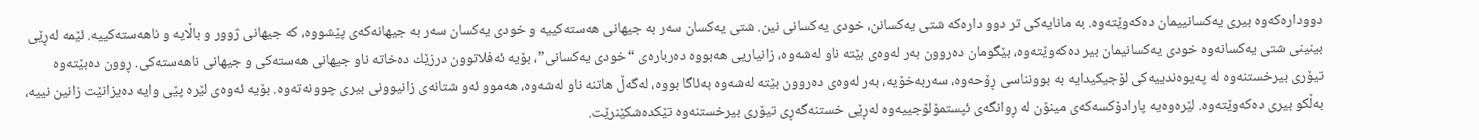دووداره‌كه‌وه‌ بیرى یه‌كسانییمان ده‌كه‌وێته‌وه‌. به‌ مانایه‌كى تر دوو داره‌كه‌ شتى یه‌كسانن، خودى یه‌كسانى نین. شتى یه‌كسان سه‌ر به‌ جیهانى هه‌سته‌كییه‌ و خودى یه‌كسان سه‌ر به‌ جیهانه‌كه‌ى پێشووه،‌ كه‌ جیهانى ژوور و باڵایه‌ و ناهه‌سته‌كییه‌. ئێمه‌ له‌ڕێى بینینى شتى یه‌كسانه‌وه‌ خودى یه‌كسانیمان بیر ده‌كه‌وێته‌وه‌، بێگومان ده‌روون به‌ر له‌وه‌ى بێته‌ ناو له‌شه‌وه،‌ زانیاریى هه‌بووه‌ ده‌رباره‌ى “خودى یه‌كسانى”، بۆیه‌ ئه‌فلاتوون درزێك ده‌خاته‌ ناو جیهانى هه‌سته‌كى و جیهانى ناهه‌سته‌كى. ڕوون ده‌بێته‌وه‌ تیۆرى بیرخستنه‌وه‌ له‌ په‌یوه‌ندییه‌كى لۆجیكیدایه‌ به‌ بوونناسى ڕۆحه‌وه‌، سه‌ربه‌خۆیه‌، به‌ر له‌وه‌ى ده‌روون بێته‌ له‌شه‌وه‌ به‌ئاگا بووه‌، له‌گه‌ڵ هاتنه‌ ناو له‌شه‌وه‌، هه‌موو ئه‌و شتانه‌ى زانیوونى بیرى چوونه‌ته‌وه‌. بۆیه‌ ئه‌وه‌ى لێره‌ پێی وایه‌ ده‌یزانێت زانین نییه،‌ به‌ڵكو بیرى ده‌كه‌وێته‌وه. لێرەوه‌یه‌ پارادۆكسه‌كه‌ى مینۆن له‌ ڕوانگه‌ى ئپستمۆلۆجییه‌وه‌ له‌ڕێى خستنه‌گه‌ڕى تیۆرى بیرخستنه‌وه‌ تێكده‌شكێنرێت.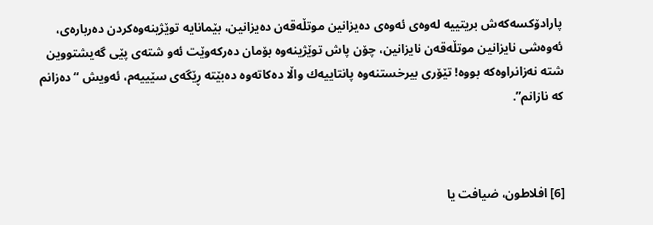پارادۆكسه‌كه‌ش بریتییە له‌وه‌ى ئه‌وه‌ى ده‌یزانین موتڵه‌قه‌ن ده‌یزانین، بێمانایه‌ توێژینه‌وه‌كردن ده‌رباره‌ى، ئه‌وه‌شى نایزانین موتڵه‌قه‌ن نایزانین، چۆن پاش توێژینه‌وه‌ بۆمان ده‌ركه‌وێت ئه‌و شته‌ى پێى گه‌یشتووین شته‌ نه‌زانراوه‌كه‌ بووه‌! تێۆرى بیرخستنه‌وه‌ پانتاییه‌ك واڵا ده‌كاته‌وه‌ ده‌بێته‌ ڕێگه‌ى سێییه‌م، ئه‌ویش “ده‌زانم كه‌ نازانم”.



[6] افلاطون، ضیافت یا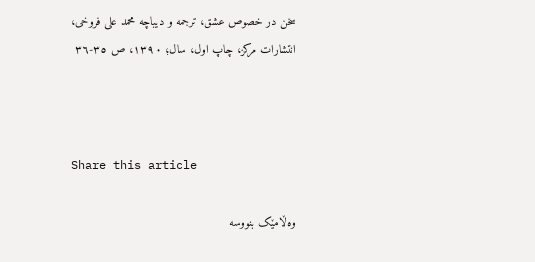سخن در خصوص عشق، ترجمە و دیباچە محمد علی فروخی، انتشارات مرکز، چاپ اول، سال؛ ١٣٩٠، ص ٣٥-٣٦



Share this article

وەڵامێک بنووسە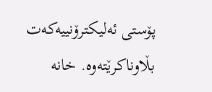پۆستی ئەلیکترۆنییەکەت بڵاوناکرێتەوە. خانە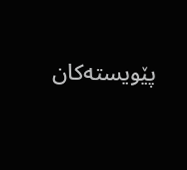پێویستەکان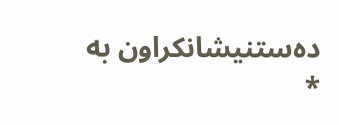دەستنیشانکراون بە *